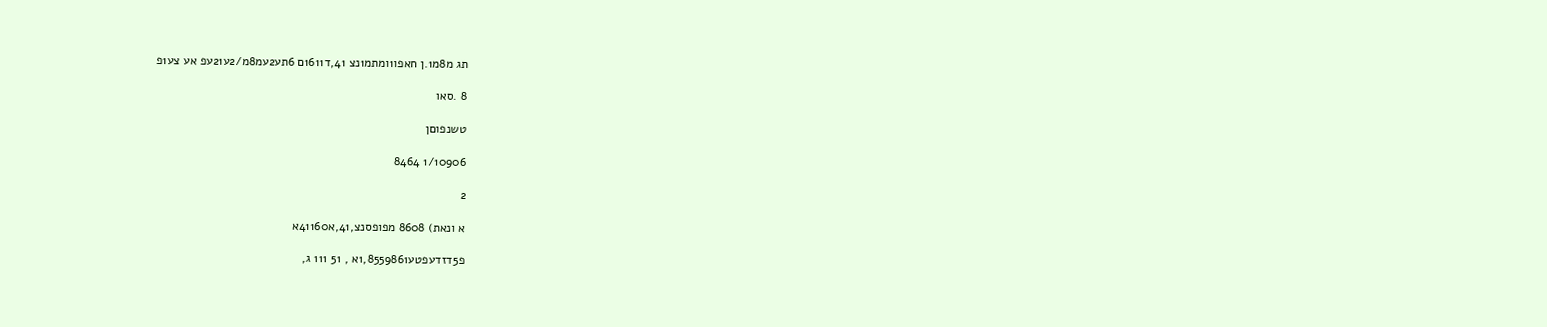תג מ8מ1.ן חאפו1ומתמ1נצ 41,ד1611ם 6תע2עמ8מ/2ע21עפ אע צע1פ

8 .סאו

טשנפוםן

1/10906 8464

2

א ונאת) 8608 מפופסנצ,41,א41160א

פ5דזדעפטע1,8559861א , 51 111 ג,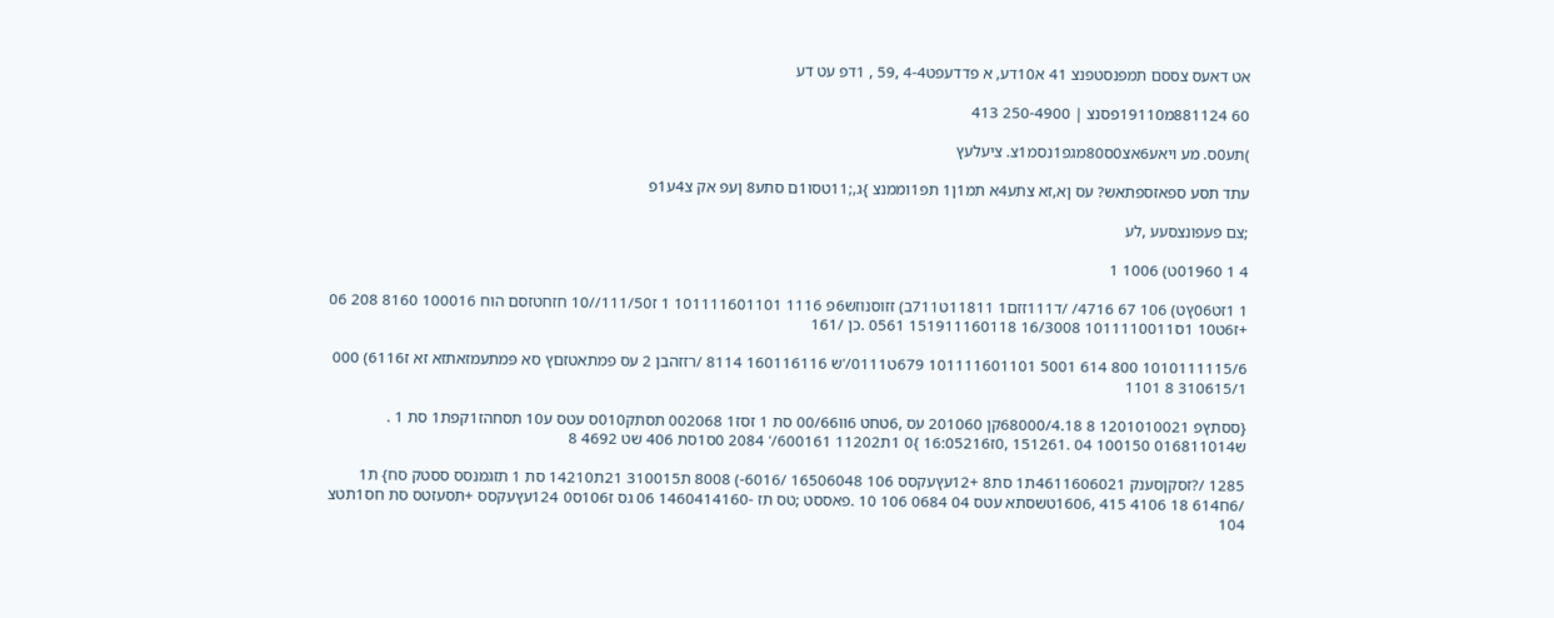אט דאעס צססם תמפנסטפנצ 41 א10דע, א פדדעפט4-4 ,59 , 1דפ עט דע

60 881124מ19110פסנצ | 250-4900 413

)תע0ס. מע ויאע6אצ0ס80מגפ1נסמ1צ. ציעלעץ

עתד תסע ספאזספתאש? עס ןא,זא צתע4א תמ1ן1 תפ1וממנצ }ג,;11טסו1ם סתע8 ןעפ אק צ4ע1פ

;צם פעפונצסעע ,לע

4 1 01960ט) 1006 1

1 1זט06ץט) 106 67 4716/ /ד111זזם1 11811ט711ב) זזוסנוזש6פ 1116 101111601101 1 ז111/50//10 חזחטזסם הוח 100016 8160 208 06 +ז6ט10 1ס1011110011 16/3008 151911160118 0561 .כן /161

1010111115/6 800 614 5001 101111601101 679ט0111/'ש 160116116 8114 /רזזהבן 2 עס פמתאטזםץ סא פּמתעמזאתזא זא ז6116) 000 310615/1 8 1101

{ססתץפ 1201010021 8 68000/4.18קן 201060 עס ,6טחט 6װ00/66 סת 1 זסז1 002068 תסתק010ס עטס ע10 תסחהז1קפת1 סת 1 . ש016811014 100150 04 .151261 ,0ז16:05216 }0 1ת11202 600161/' 2084 0ס1סת 406 שט 4692 8

1285 /?זסקןסענק 4611606021ת1 סת8 +12עץעקסס 106 16506048 /6016-) 8008 ת310015 21ת14210 סת 1 תזגמנסס ססטק סח} ת1 /6ח614 18 4106 415 ,1606טשסתא עטס 04 0684 106 10 .פאססט ;טס תז -1460414160 06 גס ז106ס0 124עץעקסס +תסעזטס סת חס1תטצ 104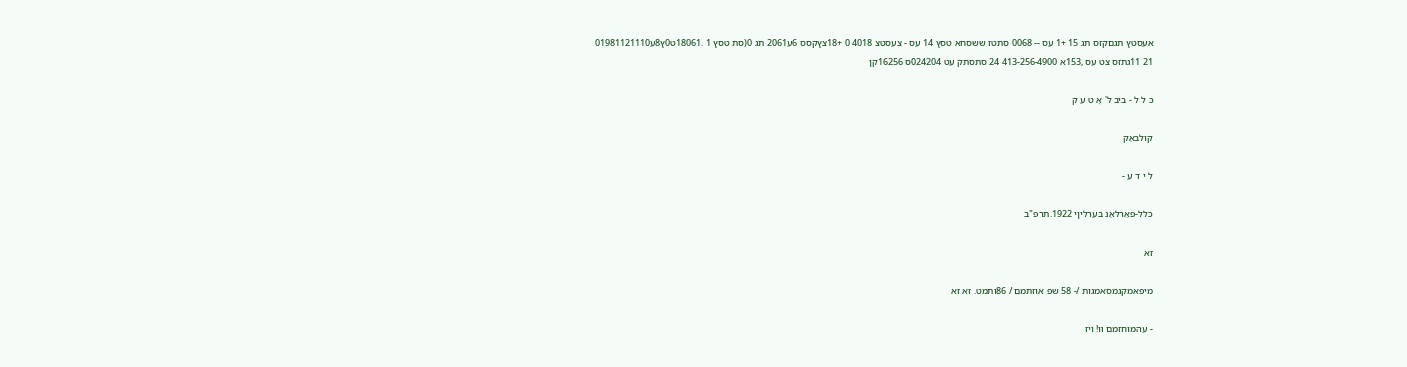אעסטץ תגםקזס תג 15 +1 עס -- 0068 סתטז ששסחא טסץ 14 עס - צעסטצ 4018 0 +18צץקסס 6ע2061 תג 0(סת טסץ 1 .18061ט0ץ8ע01981121110 21 11גתזס צט עס ,153א 413-256-4900 24 סתסתק עט 024204ס 16256קן

כּ ל ל - ביב ל' אָ ט ע ק

קולבּאַק

ל י ד ע -

כּלל-פאַרלאַנ בּערליןי 1922.תרפ"ב

זא

מיפאמקגמסאמגות /- 58 שפ אוזתמם / 86ותמט. זא זא

- עהמוחזמם װ! ויז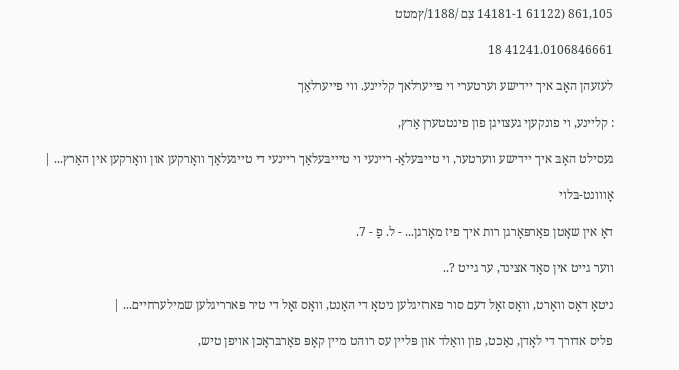861,105 (61122 14181-1 צִם /1188/ץמטט

41241.0106846661 18

לעזעהן האָב איך יידישע וערטערי וי פייערלאך קליינע. װי פײערלאַך

: קליינע, וי פונקעןי געצויגן פון פינטטערן אַרץ,

געסילט האָבּ איך יידישע ווערטער, וי טײבּעלאַ- ריינעי וי טײיבּעלאַך ריינעי די טייגעלאַך װאָרקען און װאָרקען אין האַרץ... |

אָװונט-בּלוי

דאָ אין שאָטן פאַרפּאָרגן רות איך פיז מאָרגן... - ל. פַ - 7.

ווער גייט אין סאָד אצינד, ער גייט ?..

ניטאָ דאָס װאָרט, װאָס זאָל דעם סור פארזיגלען ניטאָ די האַנט, װאָס זאָל די טיר פּארריגלען שמילערחיים... |

פליס אדורך די לאָדן, נאַכט, פון װאַלד און פּליין עס רוהט מיין קאָפּ פאַרבּראָכן אויפן טיש,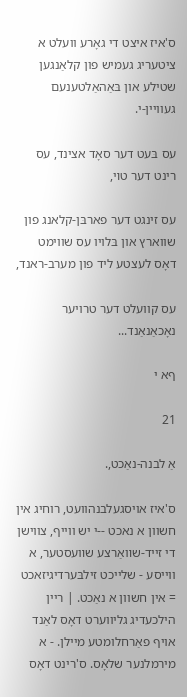ס'איז איצט די גאָרע וועלט א ציטעריג געמיש פון קלאַנגען שטילע און בּאַהאַלטענעם געוויין-י.

עס בּעט דער סאָד אצינד, עס רינט דער טױ,

עס זינגט דער פארבּן-קלאנג פון שווארץ און בּלויו עס שווימט דאָס לעצטע ליד פון מערב-ראנד,

עס קוועלט דער טרויער נאָכאַנאַנד...

ףא י

21

אַ לבנה-נאַכט,.

ס'איז אויסגעלבנהוועט, רוחיג אין חשוון א נאכט --י יש ווייף, צווישן די זייד-שװאַרצע שװעסטער, א ווייסע - שלייכט זילבּערדיגיזאכט = אין חשוון א נאַכט. | ריין הילכעדיג גליווערט דאָס לאַנד אויף פאַרחלומטע מיילן. - א מירמלנער שלאָס. ס'רינט דאָס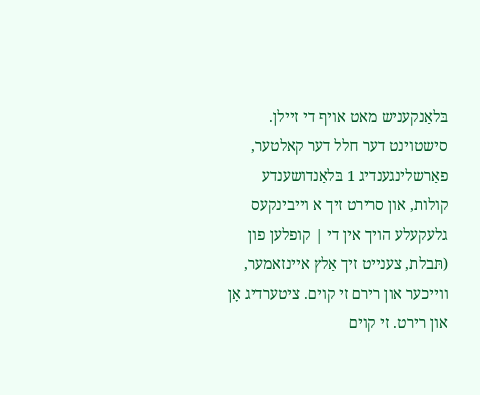בּלאַנקעניש מאט אויף די זיילן. סישטוינט דער חלל דער קאלטער, פאַרשלינגענדיג 1 בּלאַנדושענדע קולות, און סרירט זיך א וייבינקעס גלעקעלע הויך אין די | קופלען פון (תּבלת, צענייט זיך אַלץ איינזאמער, ווייכער און רירם זי קוים. ציטערדיג אָן און רירט. זי קוים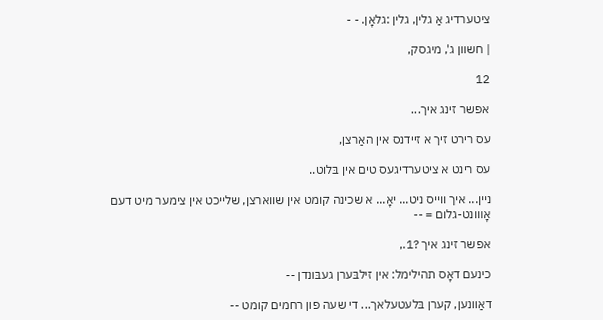ציטערדיג אַ גלין, גלין :גלאָן. - -

| חשוון ג', מיגסק,

12

אפשר זינג איך...

עס רירט זיך א זיידנס אין האַרצן,

עס רינט א ציטערדיגעס טים אין בּלוט..

ניין... איך ווייס ניט... יאָ... א שכינה קומט אין שווארצן, שלייכט אין צימער מיט דעם אָװונט-גלום = --

אפשר זינג איך ?1.,

כינעם דאָס תהילימל: אין זילבּערן געבּונדן --

דאַוונען, קערן בּלעטעלאך... די שעה פון רחמים קומט --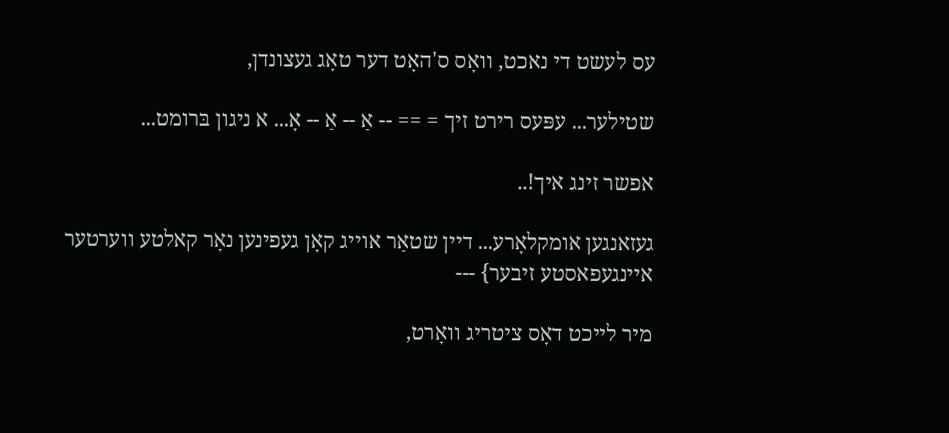עס לעשט די נאכט, װאָס ס'האָט דער טאָג געצונדן,

שטילער... עפּעס רירט זיך = == -- אַ -- אַ -- אָ... א ניגון בּרומט...

אפשר זינג איך!..

געזאנגען אומקלאָרע... דיין שטאַר אױיג קאָן געפינען נאָר קאלטע ווערטער איינגעפאסטע זיבער} ---

מיר לייכט דאָס ציטריג װאָרט,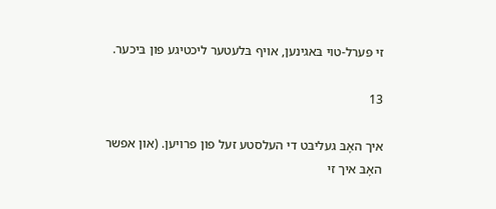זי פּערל-טוי בּאגינען, אויף בּלעטער ליכטיגע פון בּיכער.

13

איך האָבּ געליבּט די העלסטע זעל פון פרויען. (און אפשר האָבּ איך זי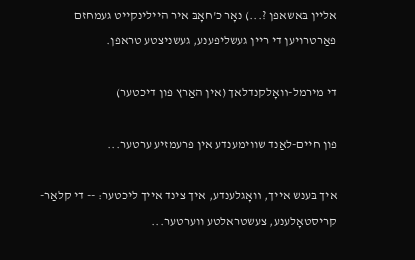אליין בּאשאפן ?...) נאָר כ'חאָבּ איר היילינקייט געמחזם פאַרטרויען די ריין געשליפענע, געשניצטע טראפן.

די מירמל-װאָלקנדלאך (אין האַרץ פון דיכטער)

פון חיים-לאַנד שווימענדע אין פרעמזיע ערטער...

איך בּענש אייך, װאָגלענדע, איך צינד אייך ליכטער: -- די קלאַר-קריסטאָלענע, צעשטראלטע ווערטער...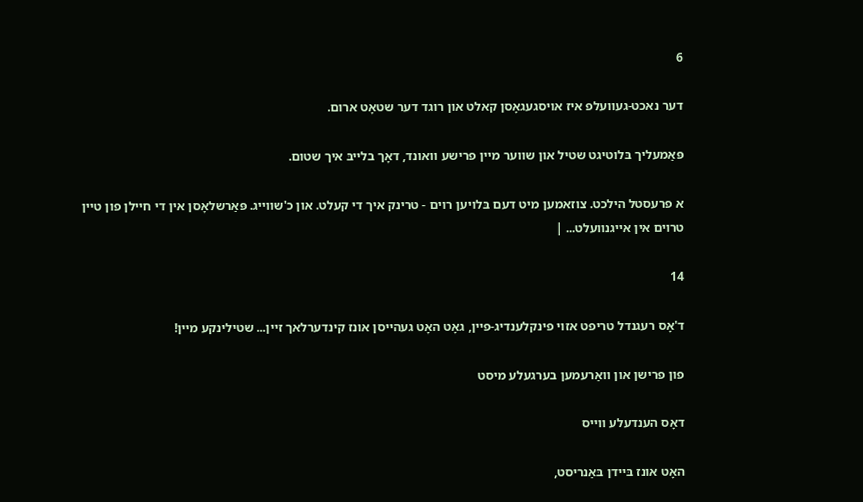6

דער נאכט-געוועלפ איז אױסגעגאָסן קאלט און רוגד דער שטאָט ארום.

פּאַמעליך בּלוטיגט שטיל און שווער מיין פרישע וואונד, דאָך בלייבּ איך שטום.

א פרעסטל הילכט. צוזאמען מיט דעם בּלױען רױם - טרינק איך די קעלט. און כ'שווייג. פּאַרשלאָסן אין די חיילן פון טיין טרוים אין אייגנוועלט... |

14

ד'אָס רעגנדל טריפט אזוי פינקלענדיג-פיין, גאָט האָט געהייסן אונז קינדערלאך זיין... שטילינקע מיין!

פון פרישן און װאַרעמען בערגעלע מיסט

דאָס הענדעלע ווייס

האָט אונז בּיידן בּאַנריסט,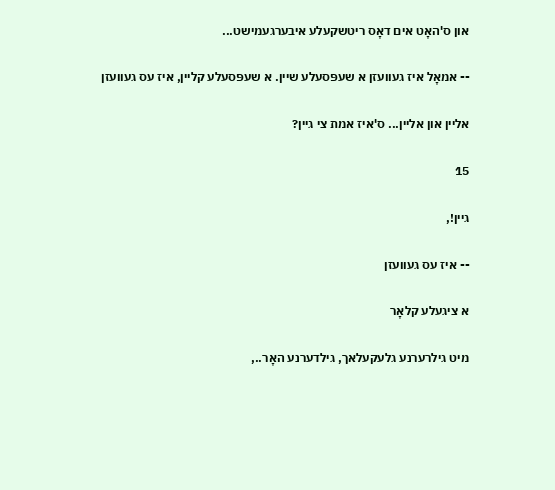און ס'האָט אים דאָס ריטשקעלע איבערגעמישט...

-- אמאָל איז געוועזן א שעפּסעלע שיין. א שעפּסעלע קליין, איז עס געוועזן

אליין און אליין... ס'איז אמת צי גיין?

15

גיין!,

-- איז עס געוועזן

א ציגעלע קלאָר

מיט גילרערנע גלעקעלאך, גילדערנע האָר..,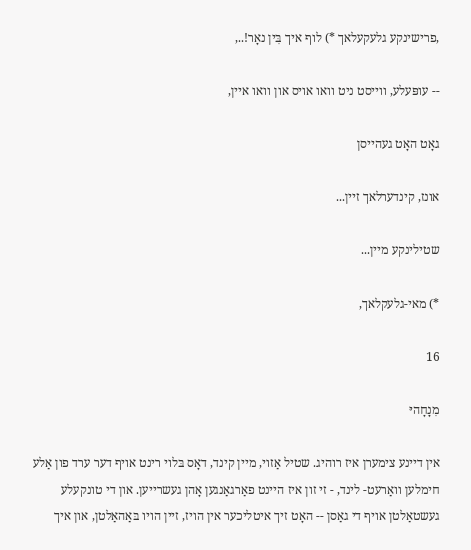,פרישינקע גלעקעלאך *) לוף איך בִּין נאָר!..,

-- עופּעלע, ווייסט ניט וואו אויס און וואו איין,

גאָט האָט געהייסן

אונז, קינדערלאך זיין...

שטילינקע מיין...

*) מאי-גלעקלאך,

16

מִנָחָהיּ

אין דיינע צימערן איז רוהיג. שטיל אַזױ, מיין קינד, דאָס בּלוי רינט אויף דער ערד פון אַלע חימלען װאַרעט- לינד, - זי זון איז היינט פאַרגאַנגען אָהן געשרייען. און די טונקעלע געשטאַלטן אויף די גאַסן -- האָט זיך איטליכער אין הויז, זיין הויו בּאַהאַלטן, און איך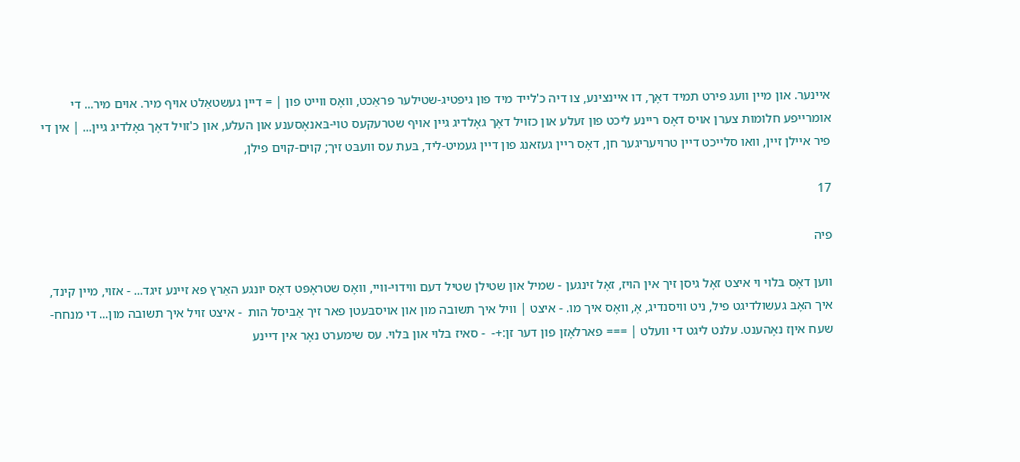איינער. און מיין װעג פירט תמיד דאָך, דו איינצינע, צו דיה כ'לייד מיד פון גיפטיג-שטילער פּראַכט, װאָס ווייט פון | = דיין געשטאַלט אויף מיר. אוים מיר... די אומרייפע חלומות צערן אויס דאָס ריינע ליכט פון זעלע און כזויל דאָך גאָלדיג גיין אויף שטרעקעס טױ-בּאנאָסענע און העלע, און כ'זויל דאָך גאָלדיג גיין... | אין די פיר איילן זיין, וואו סלייכט דיין טרויעריגער חן, דאָס ריין געזאנג פון דיין געמיט-ליד, בּעת עס וועבּט זיך; קוים-קוים פילן,

17

פיה

ווען דאָס בּלוי וי איצט זאָל גיסן זיך אין הויז, זאָל זינגען - שמיל און שטילן שטיל דעם װידוי-וויי, װאָס שטראָפּט דאָס יונגע האַרץ פא זיינע זיגד... - אזוי, מיין קינד, איך האָבּ געשולדיגט פיל, ניט וויסנדיג, אָ, װאָס איך מו. - איצט | װיל איך תשובה מון און אױסבּעטן פאר זיך אַבּיסל הות  - איצט זויל איך תשובה מון... די מנחח-שעח איןז נאָהענט. עלנט ליגט די וועלט | === פארלאָזן פון דער זן:+-  - סאיז בּלוי און בּלוי. עס שימערט נאָר אין דיינע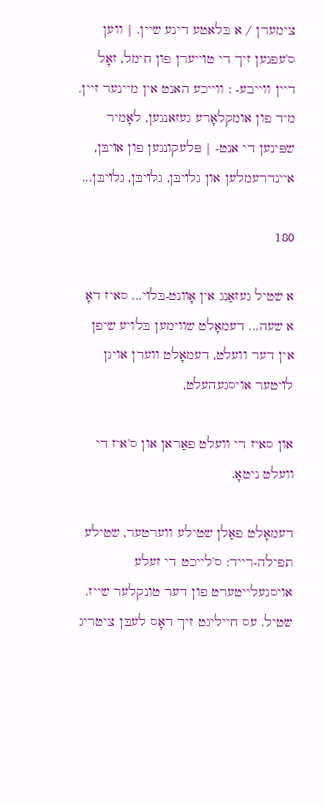צימערן / א בּלאטע דינע שיין. | ווען ס'עפנען זיך די טױיערן פון חימל, זאָל דיין ווייבע- : ווייכע האנט אין מיינער זיין. מיד פון אומקלאָרע געזאנגען, לאָמיר שפּינען די אנט- | פּלעקונגען פון אױבּן, איינדרעמלען און גלױבּן, גלױבּן, גלױבּן...

180

א שטיל געזאַנג אין אָװנט-בּלױ... סאיז דאָ א שעה... דעמאָלט שווימען בּלויע שיפן אין דער וועלט, דעמאָלט ווערן אויגן לױטער אויסגעהעלט,

און סאיז די וועלט פאַראן און ס'איז די וועלט ניטאָ.

דעמאָלט פאַלן שטילע ווערטער, שטילע תפילה-רייד: ס'לייכט די זעלע אויסגעלייטערט פון דער טונקלער שייז. שטיל. עס חייליגט זיך דאָס לעבּן ציטריג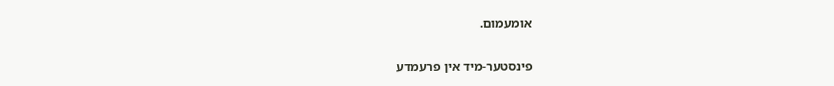אומעמום.

פינסטער-מיד אין פרעמדע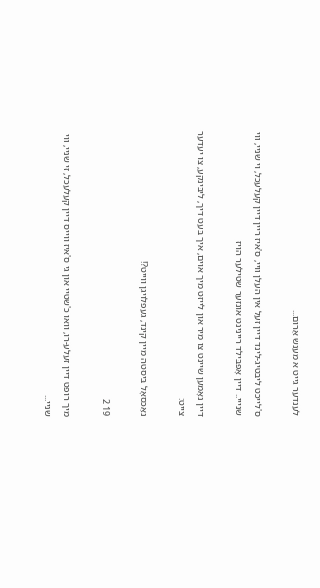לענדער גייט א מענש אַרום...

ס'לייכט ליבטיג-לינד דיין זעל אין העלן װיי, ס'איז ריין דיין קעלעכל, וי שניי, װי שנייי.. דיין אָפּבּילד ריינינט אונזער שטילער הויז

דיין נאָמען שיינט צו מיר און לייזט מיך אוים, איך בּעט דיך, ליבּינקע, צו יעדער צייט:

נאַכסאָל בּיסטה מיין קינד, געפלויגן ווייט?!

19 2

מיך רופט דיין זעלע-רו, וואו כ'שטיי און גי ס'איז ווייס דיין קעלעכל, זי שניי, װי שניי...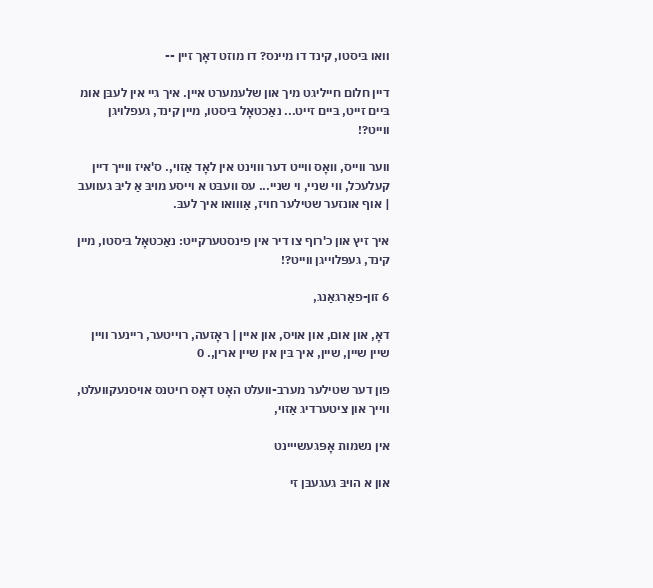וואו בּיסטו, קינד דו מיינס? דו מוזט דאָך זיין --

דיין חלום חייליגט מיך און שלעמערט איין. איך גיי אין לעבּן אומ בּיים זייט, בּיים זייט... נאַכטאָל בּיסטו, מיין קינד, געפלויגן ווייט?!

ווער ווייס, װאָס ווייט דער װוינט אין לאָד אַזױ,. ס'איז ווייך דיין קעלעכל, װי שניי, וי שניי... עס װעבּט א וייסע מױבּ אַ ליבּ געוועב | אוף אונזער שטילער חויז, אַװואו איך לעבּ.

איך זיץ און כ'רוף צו דיר אין פינסטערקייט: נאַכטאָל בּיסטו, מיין קינד, געפּלױיגן ווייט?!

6 זון-פאַרגאַנג,

דאָ, און אום, און אויס, און איין | ראָזעה, רױיטער, ריינער וויין שיין שיין, שיין, איך בּין אין שיין ארין,. 0

פון דער שטילער מערב-וועלט האָט דאָס רויטנס אויסנעקוועלט, ווייך און ציטערדיג אַזױ,

אין נשמות אָפּגעשײינט

און א הױבּ געגעבּן זי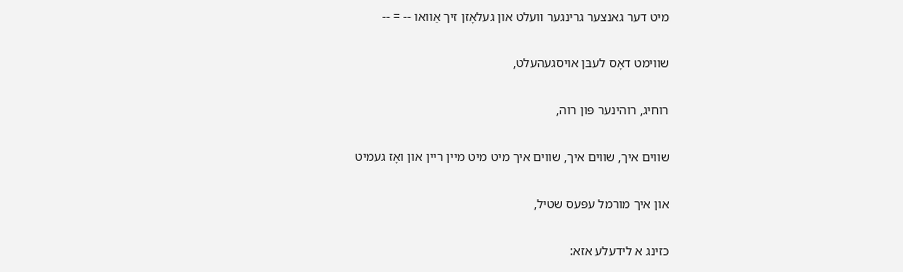מיט דער גאנצער גרינגער װעלט און געלאָזן זיך אַוואו -- = --

שווימט דאָס לעבּן אויסגעהעלט,

רוחיג, רוהינער פּון רוה,

שווים איך, שווים איך, שווים איך מיט מיט מיין ריין און ואָז געמיט

און איך מורמל עפּעס שטיל,

כזינג א לידעלע אזא: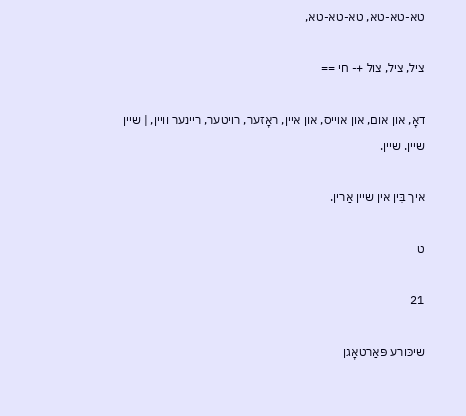טא-טא-טא, טא-טא-טא,

ציל, ציל, צול +- חי ==

דאָ, און אום, און אױיס, און איין, ראָזער, רױטער, ריינער וויין, | שיין שיין. שיין.

איך בִּין אין שיין אַרין.

ט

21

שיכּורע פּאַרטאָגן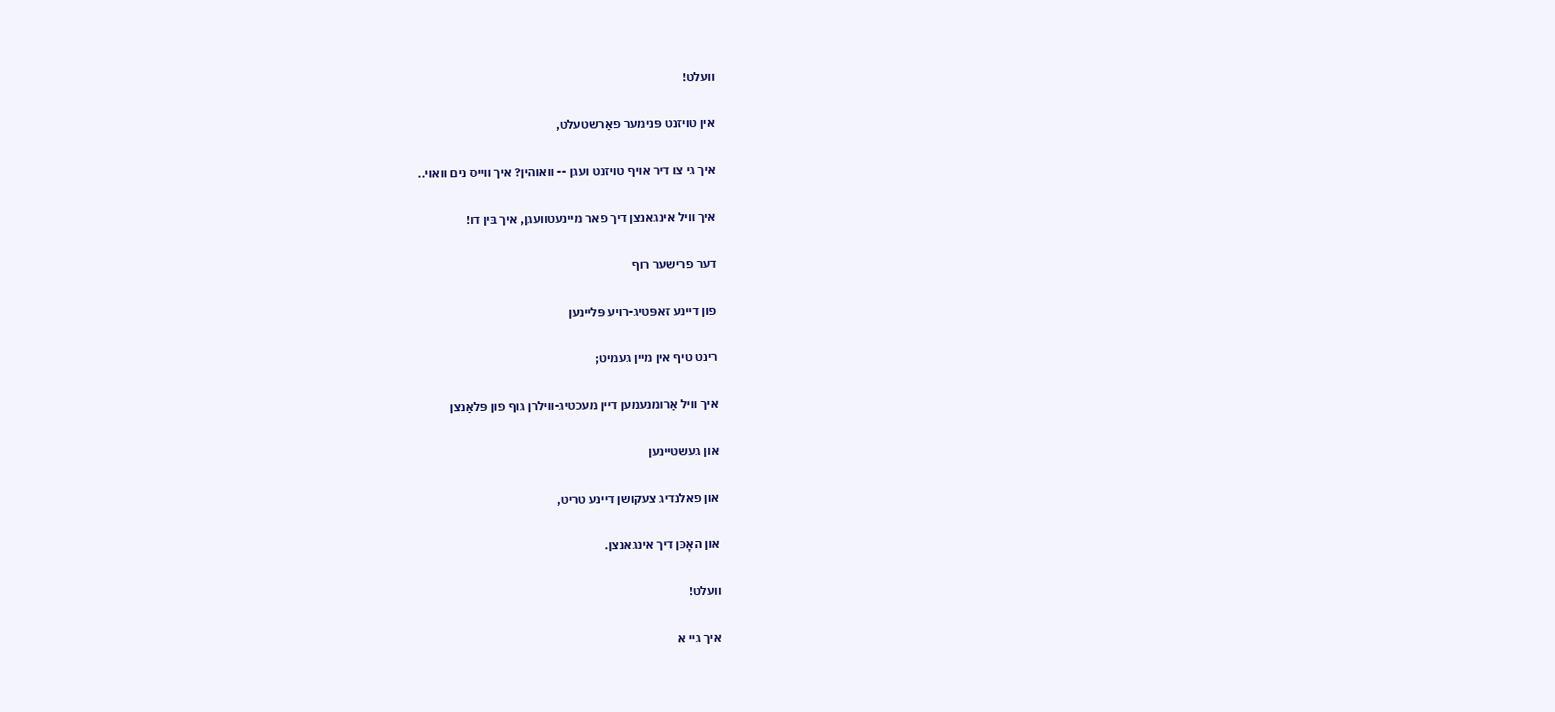וועלט!

אין טויזנט פּנימער פאַרשטעלט,

איך גי צו דיר אויף טױזנט ועגן -- וואוהין? איך ווייס נים וואוי..

איך װיל אינגאנצן דיך פאר מיינעטוועגן, איך בּין דו!

דער פרישער רוף

פון דיינע זאפּטיג-רױע פּליינען

רינט טיף אין מיין געמיט;

איך וויל אַרומנעמען דיין מעכטיג-ווילרן גוף פון פּלאַנצן

און געשטיינען

און פאלנדיג צעקושן דיינע טריט,

און האָכּן דיך אינגאנצן.

וועלט!

איך גיי א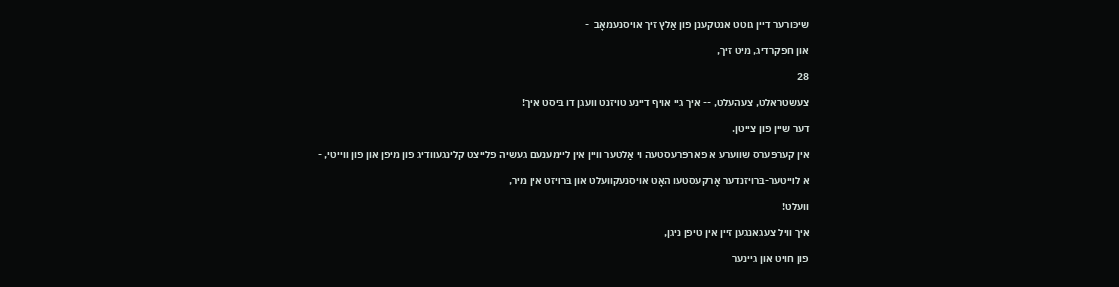שיכּורער דיין גוטט אנטקענן פון אַלץ זיך אױסנעמאָב  -

און חפקרדיג, מיט זיך,

28

צעשטראלט, צעהעלט, -- איך גיי אויף דיינע טױזנט װעגן דו בּיסט איך!

דער שיין פון צייטן.

אין קערפּערס שווערע א פארפּרעסטעה וי אַלטער וויין אין ליימענעם געשיה פלייצט קלינגעוודיג פון מיפן און פון װייטי, -

א לױיטער-בּרויזנדער אָרקעסטעו האָט אויסנעקוועלט און בּרױזט אין מיר,

וועלט!

איך וויל צעגאנגען זיין אין טיפן ניגן,

פון חויט און גיינער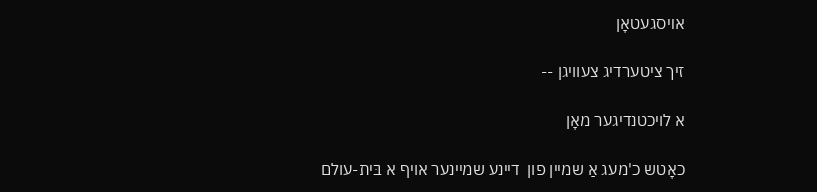אױסגעטאָן

זיך ציטערדיג צעוויגן --

א לויכטנדיגער מאָן

כאָטש כ'מעג אַ שמיין פון  דיינע שמיינער אויף א בּית-עולם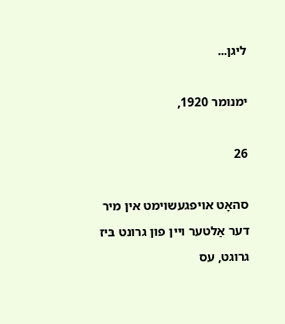ליגן...

ימנומר 1920,

26

סהאָט אויפגעשוימט אין מיר דער אַלטער ויין פון גרונט בּיז גרוגט, עס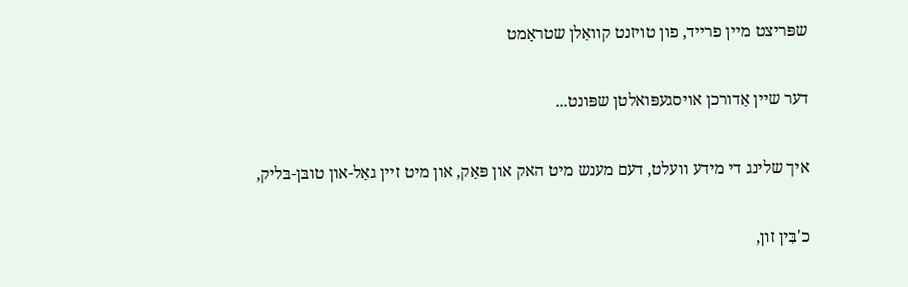שפּריצט מיין פרייד, פון טױזנט קװאַלן שטראָמט

דער שיין אַדורכן אױסגעפּואלטן שפּונט...

איך שלינג די מידע וועלט, דעם מענש מיט האק און פּאַק, און מיט זיין גאַל-און טובּן-בּליק,

כ'בִּין זון,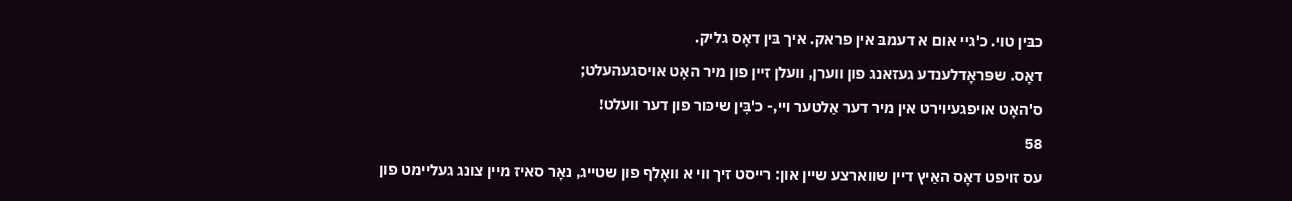כבּין טױ. כ'גיי אום א דעמבּ אין פראק. איך בּין דאָס גליק.

דאָס. שפּראָדלענדע געזאנג פון ווערן, װעלן זיין פון מיר האָט אױסגעהעלט;

ס'האָט אויפגעיוירט אין מיר דער אַלטער ויי,- כ'בִּין שיכּור פון דער װעלט!

58

עס זויפט דאָס האַיץ דיין שווארצע שיין און: רייסט זיך װי א װאָלף פון שטייג, נאָר סאיז מיין צונג געליימט פון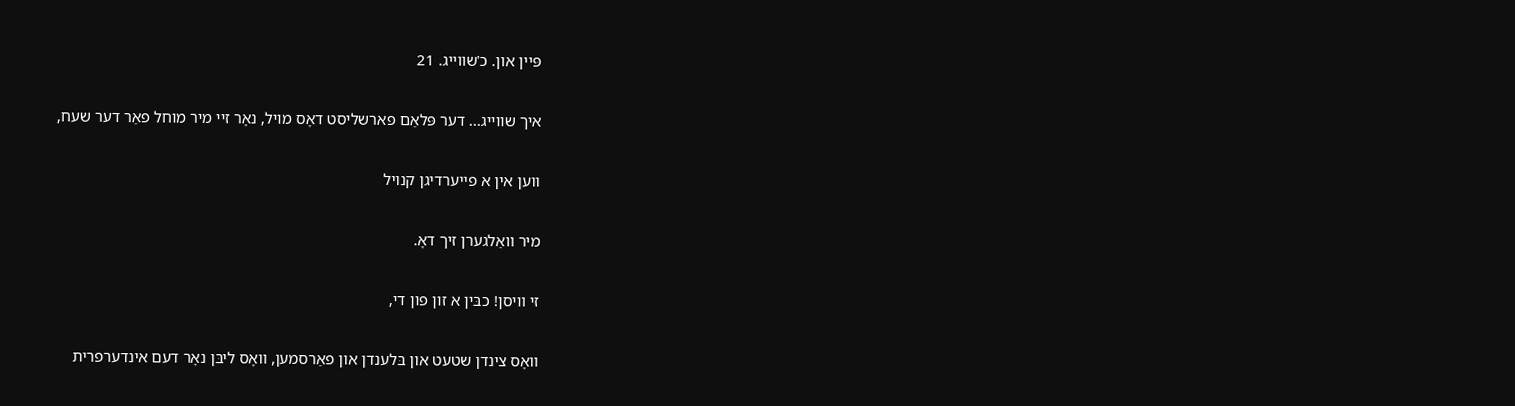פּיין און. כ'שווייג. 21

איך שווייג... דער פּלאַם פארשליסט דאָס מויל, נאָר זיי מיר מוחל פאַר דער שעח,

ווען אין א פייערדיגן קנויל

מיר װאַלגערן זיך דאָ.

זי װיסן! כבּין א זון פון די,

װאָס צינדן שטעט און בּלענדן און פאַרסמען, װאָס ליבּן נאָר דעם אינדערפרית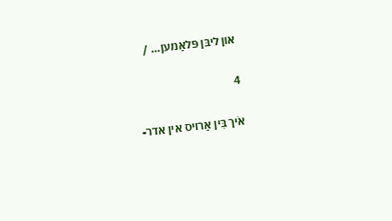און ליבּן פּלאַמען... /

4

אֹיך בִּין אַרױס אין אדר-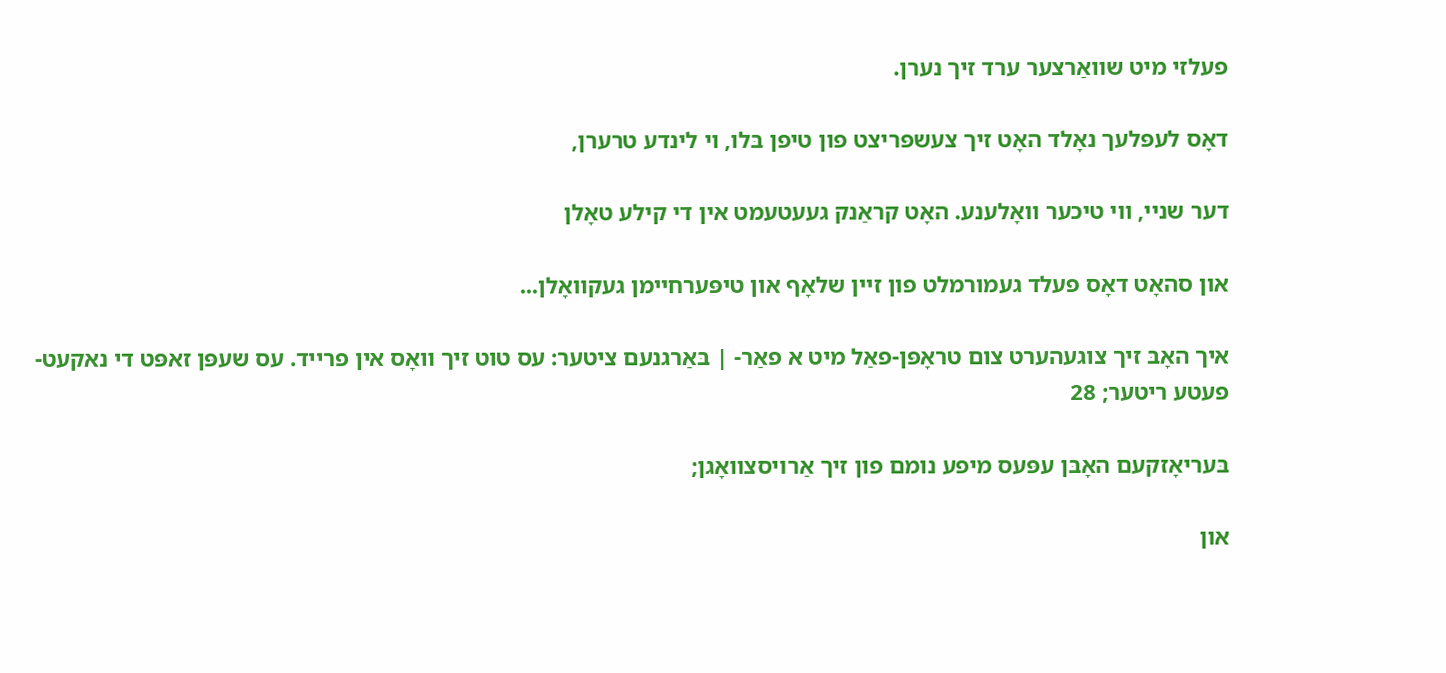פעלזי מיט שװאַרצער ערד זיך נערן.

דאָס לעפּלעך נאָלד האָט זיך צעשפּריצט פון טיפן בּלו, וי לינדע טרערן,

דער שניי, װי טיכער װאָלענע. האָט קראַנק געעטעמט אין די קילע טאָלן

און סהאָט דאָס פעלד געמורמלט פון זיין שלאָף און טיפּערחיימן געקװאָלן...

איך האָבּ זיך צוגעהערט צום טראָפּן-פאַל מיט א פאַר- | בּאַרגנעם ציטער: עס טוט זיך װאָס אין פרייד. עס שעפּן זאפּט די נאקעט- פעטע ריטער; 28

בּעריאָזקעם האָבּן עפּעס מיפע נומם פון זיך אַרױסצװאָגן;

און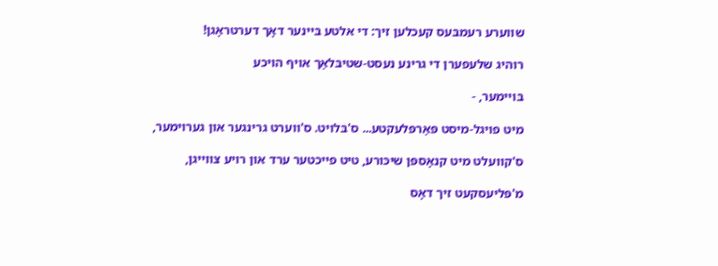שווערע רעמבּעס קעכלען זיך: די אלטע בּיינער דאָך דערטראָגן!

רוהיג שלעפערן די גרינע נעסט-שטיבּלאַך אױף הויכע

בּױימער, -

מיט פויגל-מיסט פּאַרפּלעקטע... ס'בּלױט. ס'ווערט גרינגער און גערוימער,

ס'קוועלט מיט קנאָספּן שיכּורע, טיט פייכטער ערד און רויע צווייגן,

מ'פּליעסקעט זיך דאָס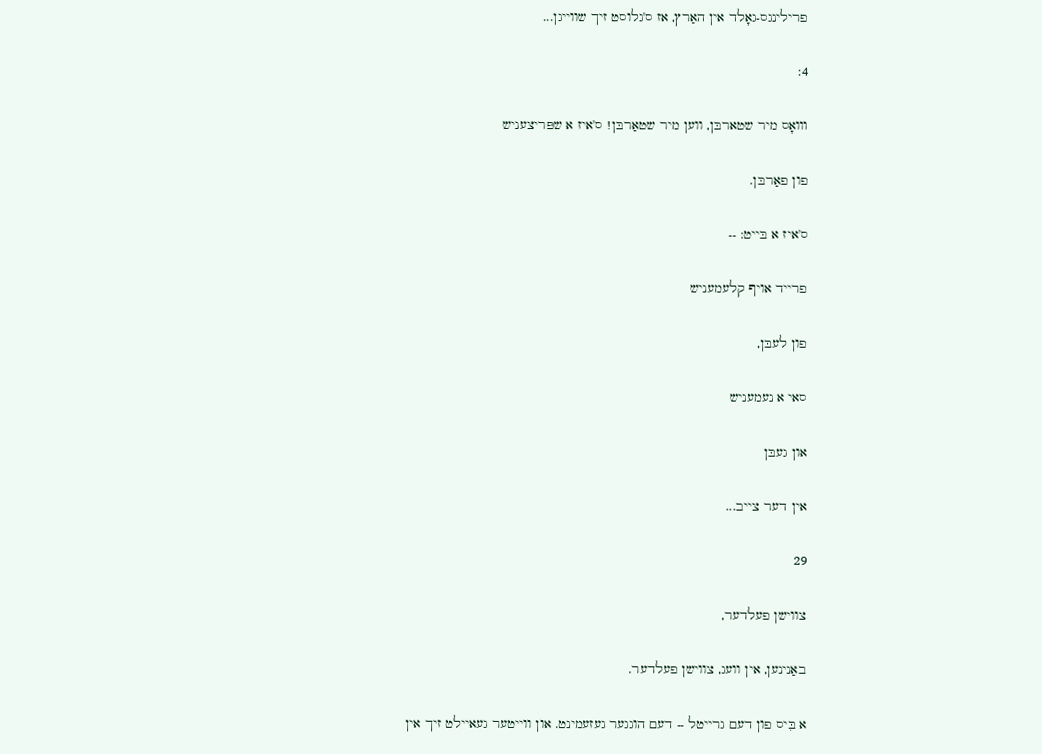פרילינגס-גאָלד אין האַרץ, אז ס'גלוסט זיך שווייגן...

4:

װואָס מיר שטארבּן, ווען מיר שטאַרבּן! ס'איז א שפּריצעניש

פון פאַרבּן.

ס'איז א בּייט: --

פרייד אויף קלעמעניש

פון לעבּן,

סאי א נעמעניש

און געבּן

אין דער צייב...

29

צווישן פעלדער,

באַנינען, אין וועג, צווישן פעלדער.

א בִּיס פון דעם גרייטל -- דעם הוגגער געזעמינט. און ווייטער געאיילט זיך אין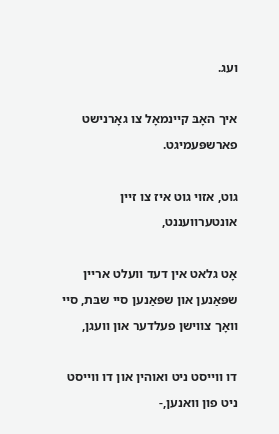ועג.

איך האָבּ קיינמאָל צו גאָרנישט פארשפּעמיגט.

גוט, אזוי גוט איז צו זיין אונטערוועננט,

אָט גלאט אין דעד וועלט אריין שפּאַנען און שפּאַנען סיי שבּת, סיי װאָך צװישן פעלדער און װעגן,

דו ווייסט ניט ואוהין און דו ווייסט ניט פון וואנען,-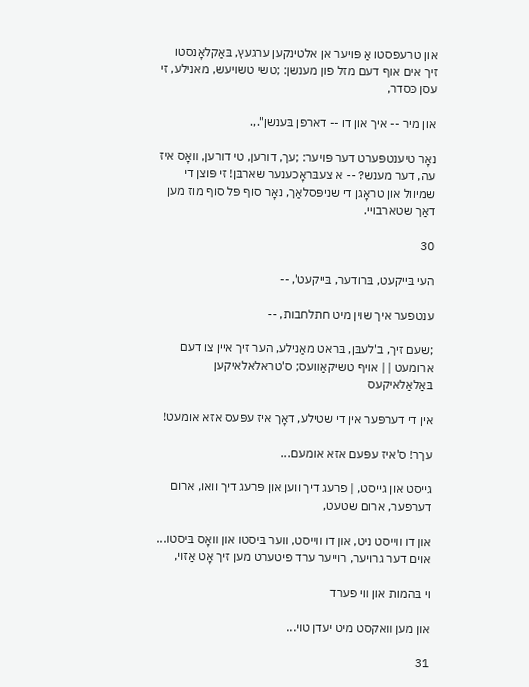און טרעפסטו אַ פּױער אן אלטינקען ערגעץ, בּאַקלאָנסטו זיך אים אוף דעם מזל פון מענשן: ;טשי טשויעש, מאנילע, זי עסן כּסדר,

און מיר -- איך און דו -- דארפן בּענשן".,.

נאָר טיענטפּערט דער פּױער: ;עך, דורען, טי דורען, װאָס איז עה, דער מענש? -- א צעבּראָכענער שארבּן! זי פּוצן די שמיוול און טראָגן די שניפּסלאַך, נאָר סוף פּל סוף מוז מען דאַך שטארבױי.

30

העי בּייקעט, בּרודער, בּייקעט', --

ענטפער איך שוין מיט חתלחבות, --

;שעם זיך, ב'לעבּן, בּראט מאַנילע, הער זיך איין צו דעם ארומעט | | אויף טשיקאַװעס; ס'טראלאלאיקען בּאַלאַלאיקעס

אין די דערפּער אין די שטילע, דאָך איז עפּעס אזא אומעט!

עךר! ס'איז עפּעם אזא אומעם...

גייסט און גייסט, | פרעג דיך ווען און פּרעג דיך וואו, ארום דערפער, ארום שטעט,

און דו ווייסט ניט, און דו ווייסט, ווער בּיסטו און װאָס בּיסטו... אוים דער גרויער, רױיער ערד פיטערט מען זיך אָט אַזױ,

וי בּהמות און װי פערד

און מען װאקסט מיט יעדן טוי...

31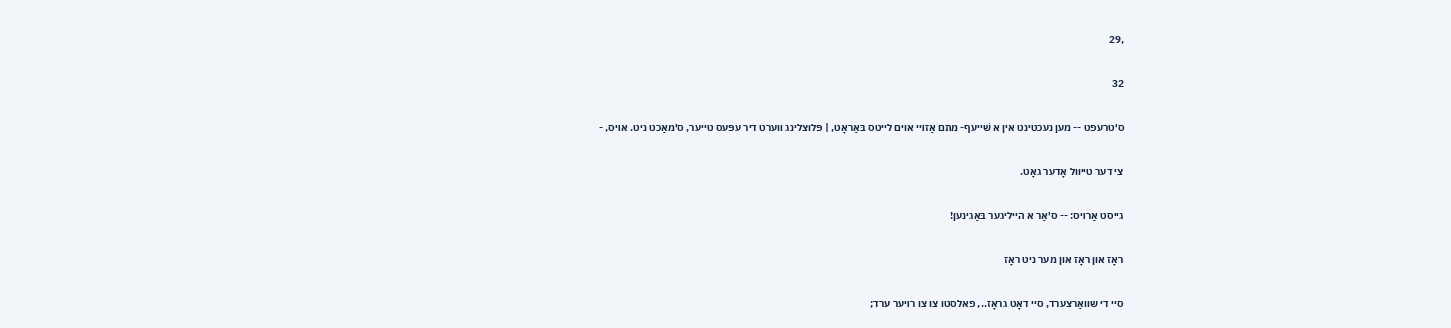,29

32

ס'טרעפט -- מען נעכטינט אין א שׁייעף- מתם אַזױי אוים לייטס בּאַראָט, | פּלוצלינג װערט דיר עפּעס טייער, ס'מאַכט ניט. אױס, -

צי דער טייוול אָדער גאָט.

גייסט אַרױס: -- ס'אַר א הייליגער בּאַגינען!

ראָז און ראָז און מער ניט ראָז

סיי די שװאַרצערד, סיי דאָט גראָז.., פאלסטו צו צו רױער ערד;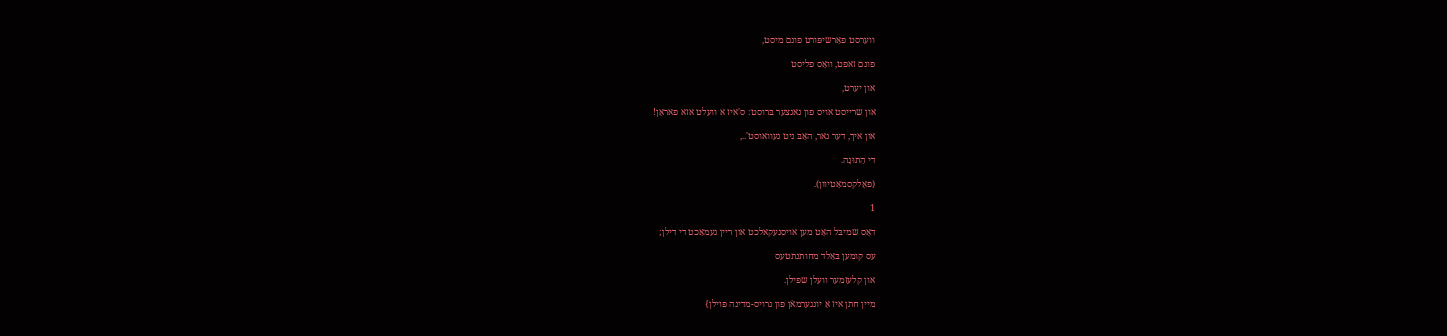ווערסט פאַרשיפּורט פונם מיסט,

פונם זאפט, װאָס פליסט

און יערט,

און שרייסט אויס פון נאנצער בּרוסט: ס'איז א וועלט אזא פאראַן!

און איך, דער נאר, האָבּ ניט געוואוסט'..,

די הַתוּנָה.

(פאָלקסמאָטיוון).

1

דאָס שמיבּל האָט מען אויסנעקאלכט און ריין געמאַכט די דילן;

עס קומען בּאַלד מחותנתטעס

און קלעזמער װעלן שפּילן.

מיין חתן איז אַ יונגערמאֿן פון גרויס-מדינה פּױלן}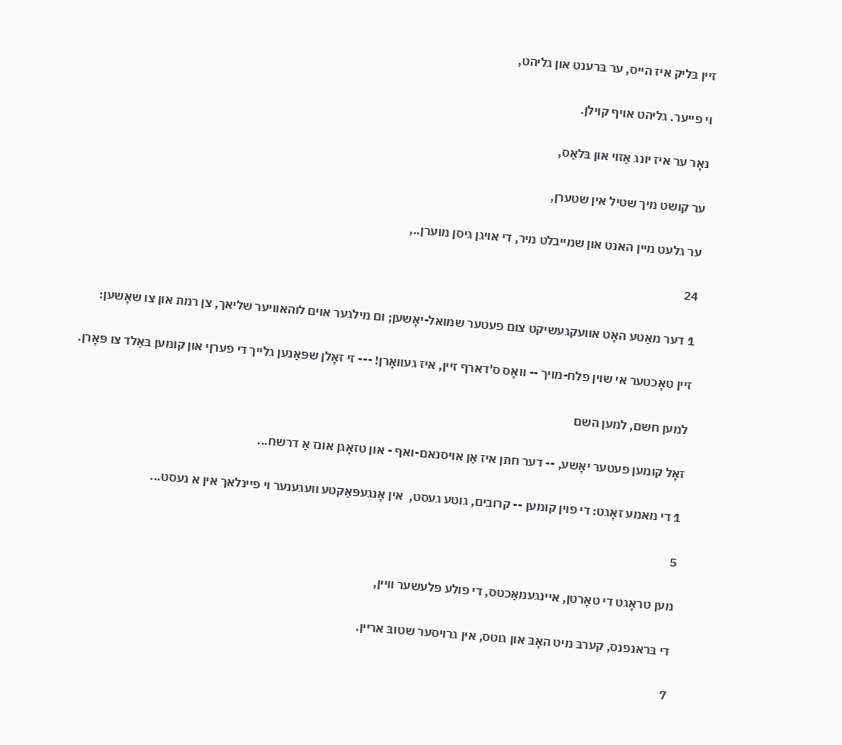זיין בּליק איז הייס, ער בּרענט און גליהט,

וי פייער. גליהט אױף קוילן.

נאָר ער איז יונג אַזױ און בּלאַס,

ער קושט מיך שטיל אין שטערן,

ער גלעט מיין האנט און שמייבלט מיר, די אויגן גיסן מוערן..,

24

1 דער מאַטע האָט אוועקגעשיקט צום פעטער שמואל-יאָשען; ום מילגער אוים לוהאוויער שליאך, צן רמת און צו שאָשען:

זיין טאָכטער אי שוין פלח-מויך -- װאָס ס'דארף זיין, איז געװאָרן! --- זי זאָלן שפּאַנען גלייך די פערןי און קומען בּאַלד צו פּאָרן.

למען חשם, למען השם

זאָל קומען פעטער יאָשע, -- דער חתן איז אַן אויסנאם-ואף - און טזאָגן אונז אַ דרשח...

1 די מאמע זאָגט: די פוין קומען -- קרובים, גוטע געסט,  אין אָנגעפּאַקטע וועגענער וי פיינלאך אין א נעסט...

5

מען טראָגט די טאָרטן, איינגעמאַכטס, די פולע פלעשער װיין,

די בּראנפנס, קערבּ מיט האָבּ און גוטס, אין גרויסער שטובּ אריין.

7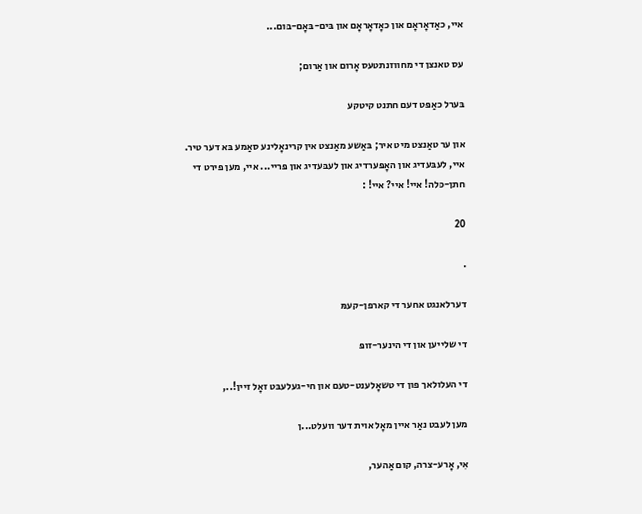איי, כאַדאָראָם און כאָדאָראָם און בּים-בּאָם-בּום...

עס טאנצן די מחווזנתטעס אָרום און אַרום;

בּערל כאַפּט דעם חתנט קיטקע

און ער טאַנצט מיט איר; בּאַשע מאַנצט אין קרינאָלינע סאַמע בּא דער טיר. איי, לעבּעדיג און האָפּערדיג און לעבּעדיג און פּריי... איי, מען פירט די חתן-כּלה! איי! איי? איי! :

20

.

דערלאנגט אחער די קארפן-קעמּ

די שלייען און די הינער-זופּ

די העלולאך פון די טשאָלענט-טעם און חי-געלעבּט זאָל זיין!..,

מען לעבט נאַר איין מאָל אוית דער וועלט...ן

אִי, אָרע-צרה, קום אַהער,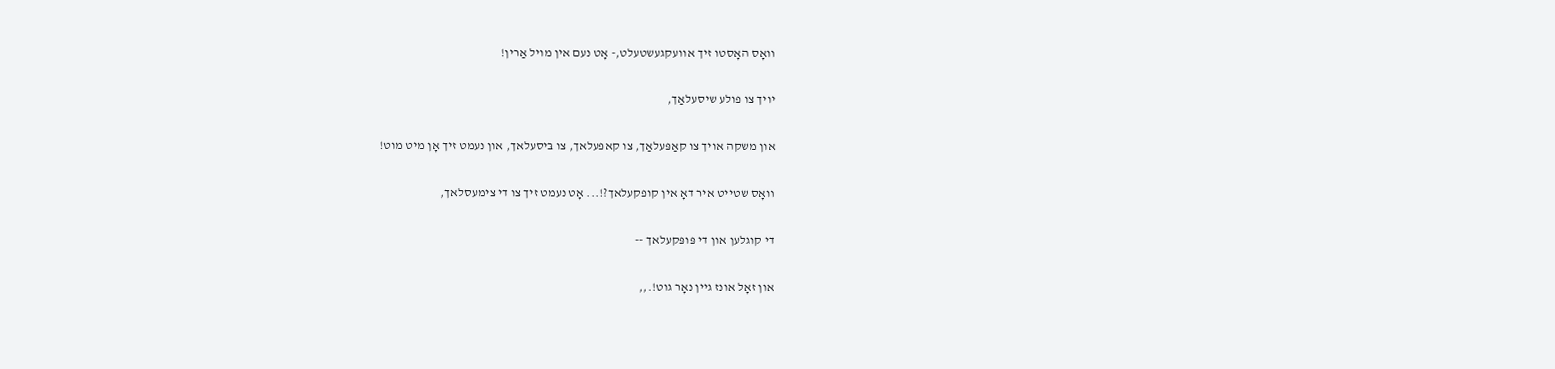װאָס האָסטו זיך אוועקגעשטעלט,- אָט נעם אין מויל אַרין!

יויך צו פולע שיסעלאַך,

און משקה אויך צו קאַפּעלאַך, צו קאפּעלאך, צו בּיסעלאך, און נעמט זיך אָן מיט מוט!

װאָס שטייט איר דאָ אין קופקעלאך?!... אָט נעמט זיך צו די צימעסלאך,

די קוגלען און די פּופּקעלאך --

און זאָל אונז גיין נאָר גוט!.,,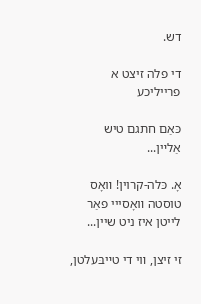דש.

די פלה זיצט א פרייליכע

כּאַם חתגם טיש אַלײן...

אָ. כּלה-קרוין! װאָס טוסטה װאָסייי פאַר לייטן איז ניט שיין...

זי זיצן, װי די טײבּעלטן,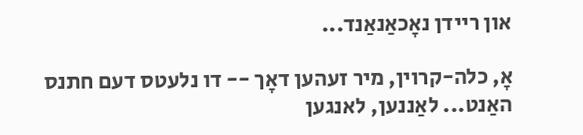און ריידן נאָכאַנאַנד...

אָ, כלה-קרוין, מיר זעהען דאָך -- דו נלעטס דעם חתנס האַנט... לאַננען, לאנגען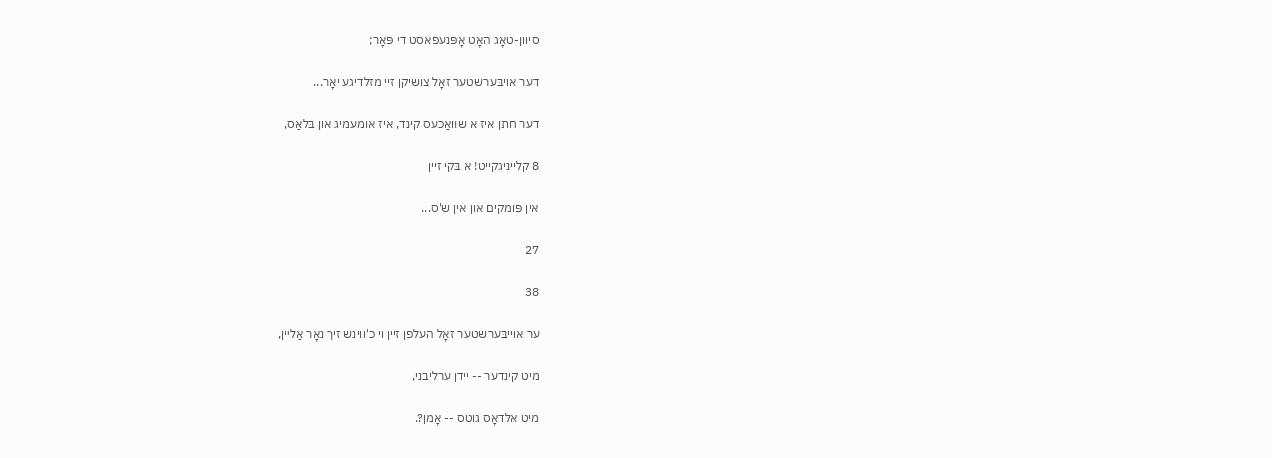סיוון-טאָג האָט אָפּנעפאסט די פּאָר;

דער אױבּערשטער זאָל צושיקן זיי מזלדיגע יאָר...

דער חתן איז א שװאַכעס קינד, איז אומעמיג און בּלאַס,

8 קלייניגקייט! א בּקי זיין

אין פּומקים און אין ש'ס...

27

38

ער אױיבּערשטער זאָל העלפן זיין וי כ'ווינש זיך נאָר אַלײן,

מיט קינדער -- יידן ערליבני,

מיט אלדאָס גוטס -- אָמן?.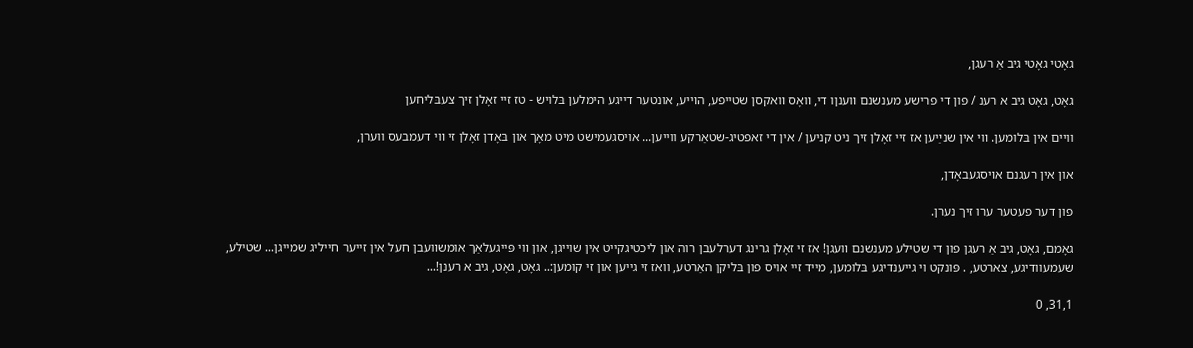גאָטי גאָטי גיב אַ רעגן,

גאָט, גאָט גיב א רענ / פון די פרישע מענשנם װענןו די, װאָס װאקסן שטייפע, הױיע, אונטער דייגע הימלען בּלויש - טז זיי זאָלן זיך צעבּליחען

וויים אין בּלומען. װי אין שנײַען אז זיי זאָלן זיך ניט קניען / אין די זאפטיג-שטאַרקע ווייען... אויסגעמישט מיט מאָך און בּאָדן זאָלן זי װי דעמבעס ווערן,

און אין רעגנם אױסגעבאָדן,

פון דער פעטער ערו זיך נערן.

גאָמם, גאָט, גיב אַ רעגן פון די שטילע מענשנם װעגן! אז זי זאָלן גרינג דערלעבן רוה און ליכטיגקייט אין שוייגן, און װי פּייגעלאַך אומשװעבן חעל אין זייער חייליג שמייגן... שטילע, שעמעוודיגע, צארטע, . פּונקט וי גייענדיגע בּלומען, מייד זיי אויס פון בּליקן האַרטע, וואז זי גייען און זי קומען:.. גאָט, גאָט, גיב א רענן!...

31,1, 0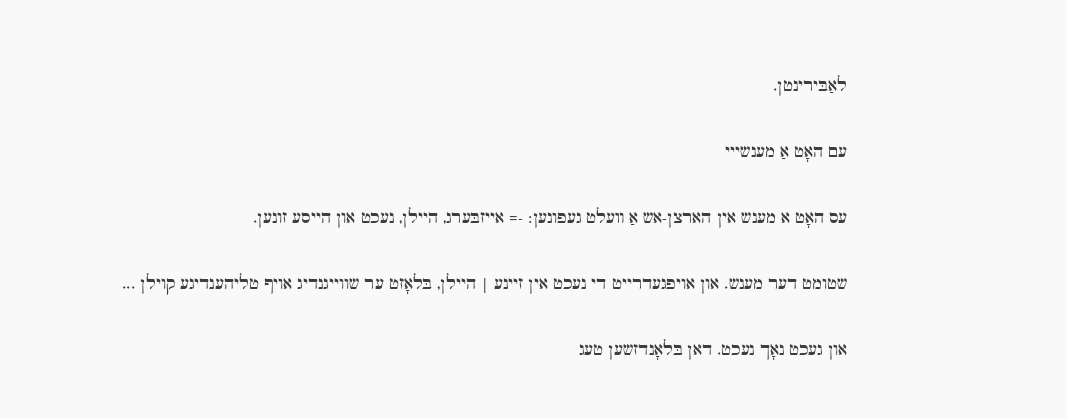לאַבּירינטן.

עם האָט אַ מענשייי

עס האָט א מענש אין הארצן-אש אַ װעלט געפונען: -= אייזבּערג, היילן, נעכט און הייסע זונען.

שטומט דער מענש. און אויפגעדרייט די נעכט אין זיינע | היילן, בּלאָזט ער שווייגנדיג אויף טליהענדיגע קוילן ...

און געכט נאָך נעכט. דאן בּלאָנדזשען טעג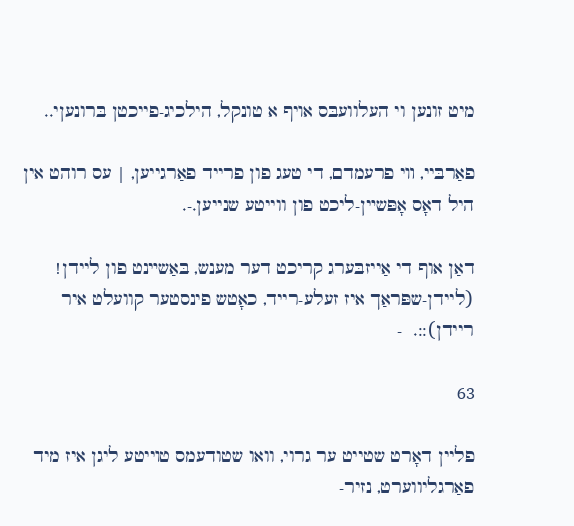מיט זונען וי העלוועבּס אױף א טונקל, הילכיג-פייכטן בּרונעןי..

פאַרבּיי, װי פרעמדם, די טעג פון פרייד פאַרגייען, | עס רוהט אין היל דאָס אָפּשײן-ליכט פון ווייטע שנייען.-.

דאַן אוף די אַייזבּערג קריכט דער מענש, בּאַשײנט פון ליידן! (ליידן-שפּראַך איז זעלע-רייד, כאָטש פינסטער קוועלט איר ריידן)::.  -

63

פליין דאָרט שטייט ער גרוי, וואו שטודעמס טױיטע ליגן איז מיד פאַרגליווערט, נזיר-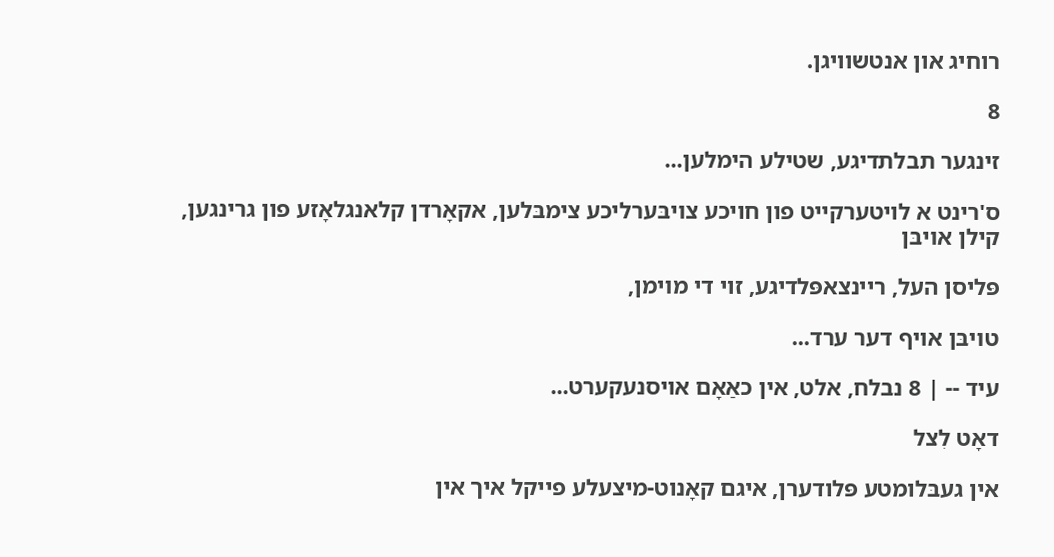רוחיג און אנטשוויגן.

8

זינגער תבלתדיגע, שטילע הימלען...

ס'רינט א לויטערקייט פון חויכע צױבּערליכע צימבּלען, אקאָרדן קלאנגלאָזע פון גרינגען, קילן אױבּן

פּליסן העל, ריינצאפּלדיגע, זוי די מױמן,

טױבּן אויף דער ערד...

עיד -- | 8 נבלח, אלט, אין כאַאָם אויסנעקערט...

דאָט לִצל

אין געבּלומטע פּלודערן, איגם קאָנוט-מיצעלע פייקל איך אין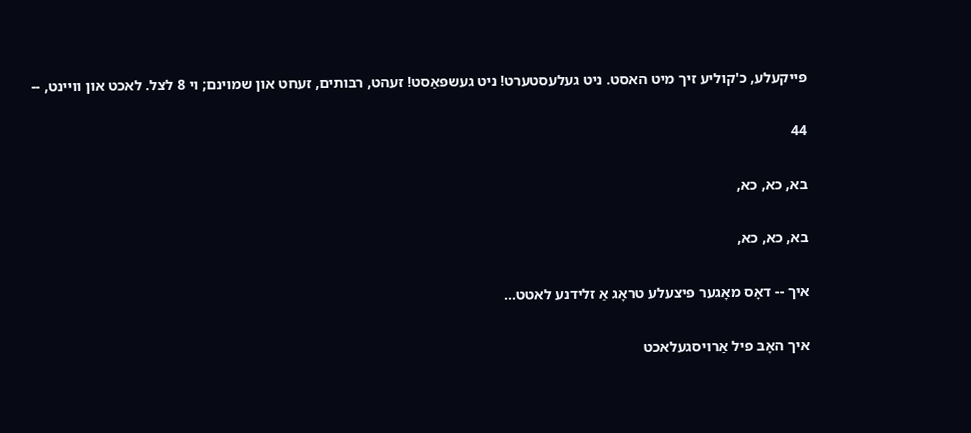פּייקעלע, כ'קוליע זיך מיט האסט. ניט געלעסטערט! ניט געשפּאַסט! זעהט, רבּותים, זעחט און שמוינם; וי 8 לצל. לאכט און וויינט, --

44

בא, כא, כא,

בא, כא, כא,

איך -- דאָס מאָגער פּיצעלע טראָג אַ זלידנע לאטט...

איך האָבּ פיל אַרױסגעלאכט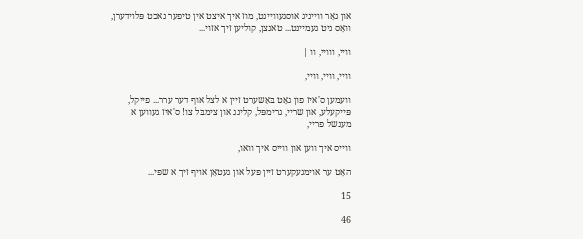און גאָר ווייניג אוסגעוויינט, מוז איך איצט אין טיפער נאכט פּלױדערן, װאָס ניט געמיינט... טאנצן, קוליען זיך אזוי...

וויי, װויי, וו |

וויי, וויי, וויי,

וועמען ס'איז פון גאָט בּאַשערט זיין א לצל אוף דער ערר... פייקל, פּייקעלע, און שריי, גרימפּל, קלינג און צימבּל צו! ס'איז געווען א מענשל פריי,

ווייס איך ווען און ווייס איך וואו,

האָט ער אוימגעקערט זיין פּעל און געטאָן אױף זיך א שפּי...

15

46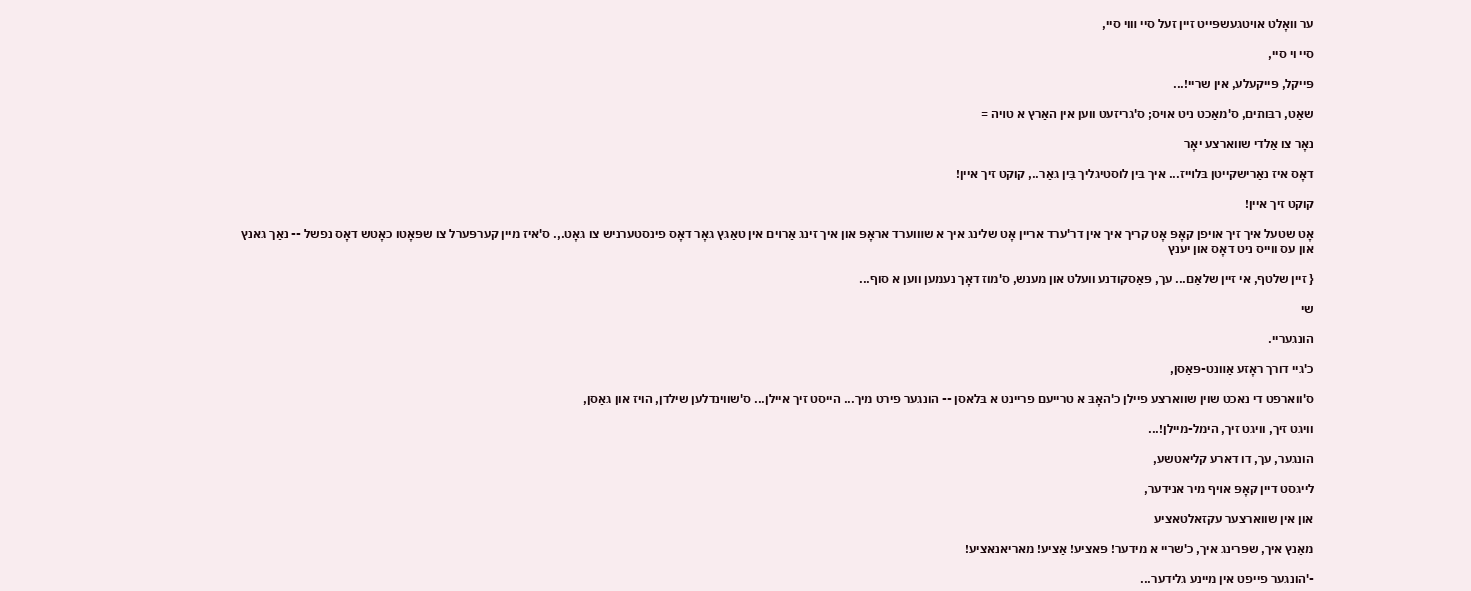ער װאָלט אױטגעשפּייט זיין זעל סיי װוי סיי,

סיי וי סיי,

פּייקל, פּייקעלע, אין שריי!...

שאַט, רבּותים, ס'מאַכט ניט אויס; ס'גריזעט ווען אין האַרץ א טױה =

נאָר צו אַלדי שווארצע יאָר

דאָס איז נאַרישקייטן בּלױיז... איך בּין לוסטיגליך בִּין גאַר.., קוקט זיך איין!

קוקט זיך איין!

אָט שטעל איך זיך אויפן קאָפּ אָט קריך איך אין דר'ערד אריין אָט שלינג איך א שװוערד אראָפּ און איך זינג אַרױם אין טאַגץ גאָר דאָס פינסטערניש צו גאָט.,. ס'איז מיין קערפּערל צו שפּאָטו כאָטש דאָס נפשל -- נאַך גאנץ און עס ווייס ניט דאָס און יענץ

{ זיין שלטף, אי זיין שלאַם... עך, פּאַסקודנע וועלט און מענש, ס'מוז דאָך נעמען ווען א סוף...

שי

הונגעריי.

כ'גיי דורך ראָזע אַװנט-פּאַסן,

ס'ווארפט די נאכט שוין שווארצע פיילן כ'האָבּ א טרייעם פריינט א בּלאסן -- הונגער פירט מיך... הייסט זיך איילן... ס'שווינדלען שילדן, הויז און גאַסן,

וויגט זיך, וויגט זיך, הימל-מיילן!...

הונגער, עך, דו דארע קליאטשע,

לייגסט דיין קאָפּ אױף מיר אנידער,

און אין שווארצער עקזאלטאציע

מאַנץ איך, שפּרינג איך, כ'שריי א מידער! פּאציע! אַציע! מאריאנאציע!

-'הונגער פייפט אין מיינע גלידער...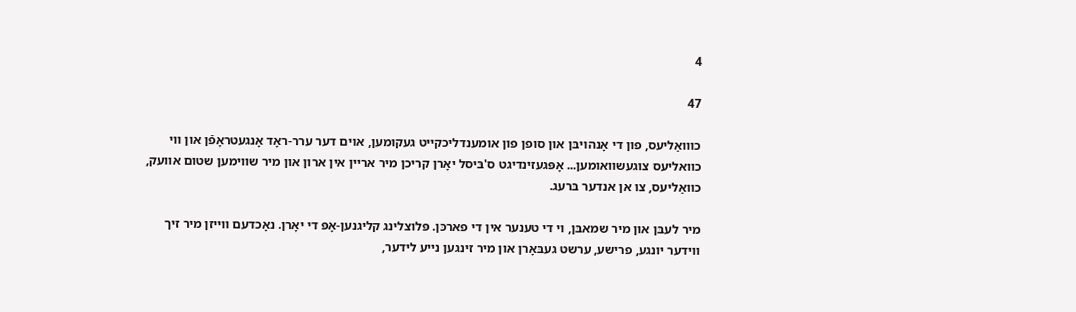4

47

כװואַליעס, פון די אָנהױבּן און סופן פון אומענדליכקייט געקומען, אױם דער ערר-ראָד אָנגעטראָפֿן און װי כוואליעס צוגעשוואומען... אָפּגעזינדיגט ס'בּיסל יאָרן קריכן מיר אריין אין ארון און מיר שווימען שטום אוועק, כװאַליעס, צו אן אנדער בּרעג.

מיר לעבּן און מיר שמאבּן, וי די טענער אין די פארכּן. פּלוצלינג קליגנען-אָפּ די יאָרן. נאָכדעם ווייזן מיר זיך ווידער יונגע, פרישע, ערשט געבּאָרן און מיר זינגען נייע לידער,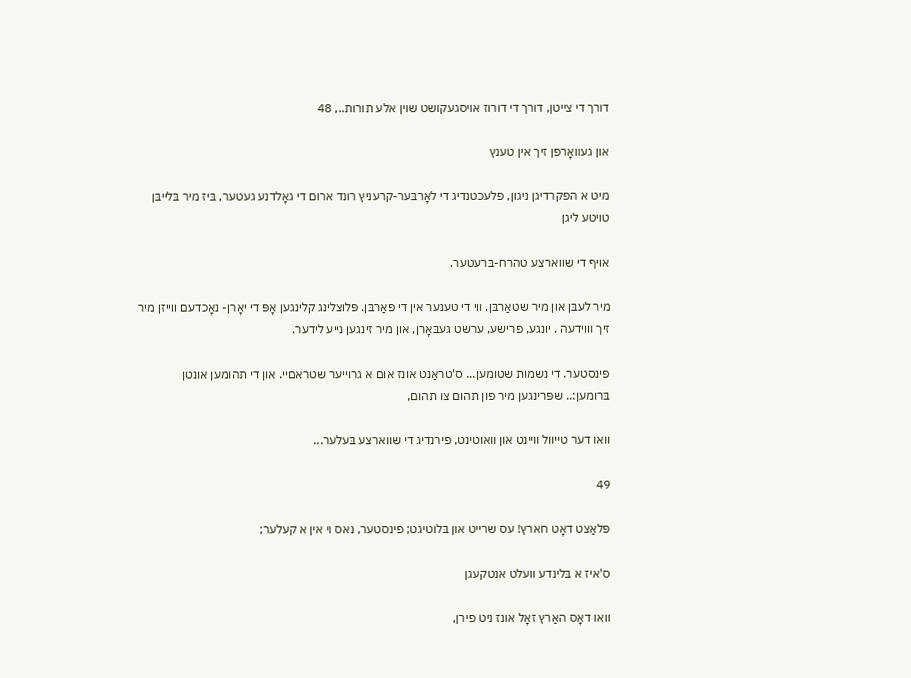דורך די צייטן, דורך די דורוז אויסגעקושט שוין אלע תורות.., 48

און געװאָרפן זיך אין טענץ

מיט א הפקרדיגן ניגון, פלעכטנדיג די לאָרבּער-קרעניץ רונד ארום די גאָלדנע געטער, בּיז מיר בּלייבּן טויטע ליגן

אויף די שווארצע טהרח-בּרעטער.

מיר לעבּן און מיר שטאַרבּן. װי די טענער אין די פאַרבּן. פּלוצלינג קלינגען אָפּ די יאָרן- נאָכדעם ווייזן מיר זיך װוידעה . יונגע, פרישע, ערשט געבּאָרן, און מיר זינגען נייע לידער.

פינסטער. די נשמות שטומען... ס'טראַנט אונז אום א גרױיער שטראםיי. און די תהומען אונטן בּרומען:.. שפּרינגען מיר פון תהום צו תהום,

וואו דער טייוול וויינט און וואוטינט, פירנדיג די שווארצע בּעלער...

49

פּלאַצט דאָט חארץ! עס שרייט און בּלוטיגט; פינסטער, נאס וי אין א קעלער;

ס'איז א בּלינדע וועלט אנטקעגן

וואו דאָס האַרץ זאָל אונז ניט פירן,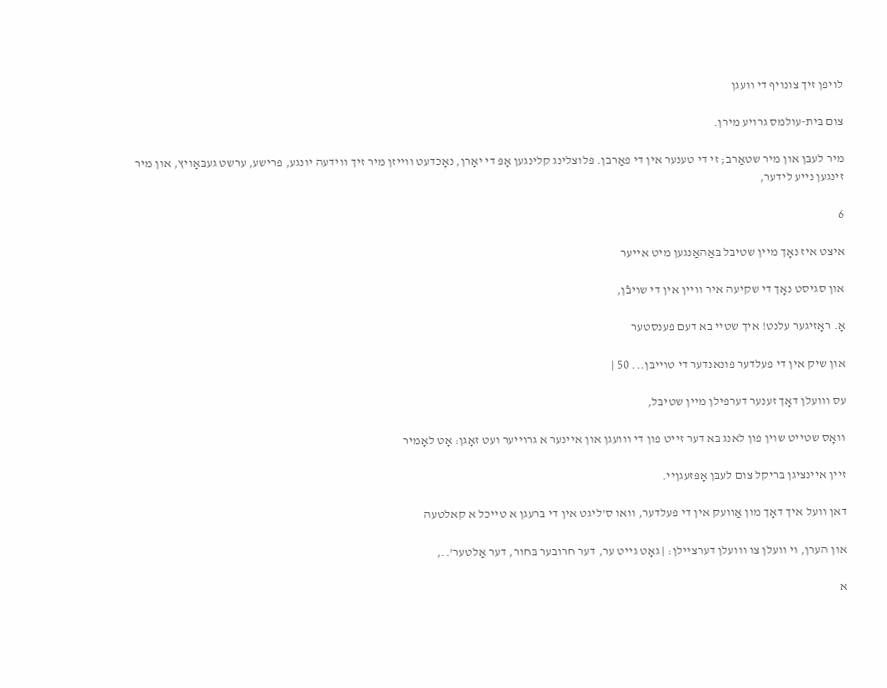לויפן זיך צונויף די װעגן

צום בּית-עולמס גרויע מירן.

מיר לעבּן און מיר שטאַרב; זי די טענער אין די פאַרבן. פּלוצלינג קלינגען אָפּ די יאָרן, נאָכדעט ווייזן מיר זיך ווידעה יונגע, פרישע, ערשט געבּאָויץ, און מיר זינגען נייע לידער,

6

איצט איז נאָך מיין שטיבּל בּאַהאַנגען מיט אייער

און סגיסט נאָך די שקיעה איר וויין אין די שױבֿן,

אָ. ראָזיגער עלנט! איך שטיי בא דעם פענסטער

און שיק אין די פעלדער פונאנדער די טױיבּן... 50 |

עס װועלן דאָך זענער דערפילן מיין שטיבּל,

װאָס שטייט שוין פון לאנג בּא דער זייט פון די װועגן און איינער א גרױיער ועט זאָגן: אָט לאָמיר

זיין איינציגן בּריקל צום לעבּן אָפּזעגןיי.

דאן װעל איך דאָך מון אַװעק אין די פעלדער, וואו ס'ליגט אין די בּרעגן א טייכל א קאלטעה

און הערן, וי וועלן צו װועלן דערציילן: | גאָט גייט ער, דער חרובער בּחור, דער אַלטער'..,

א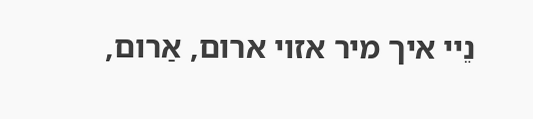נֵיי איך מיר אזוי ארום, אַרום,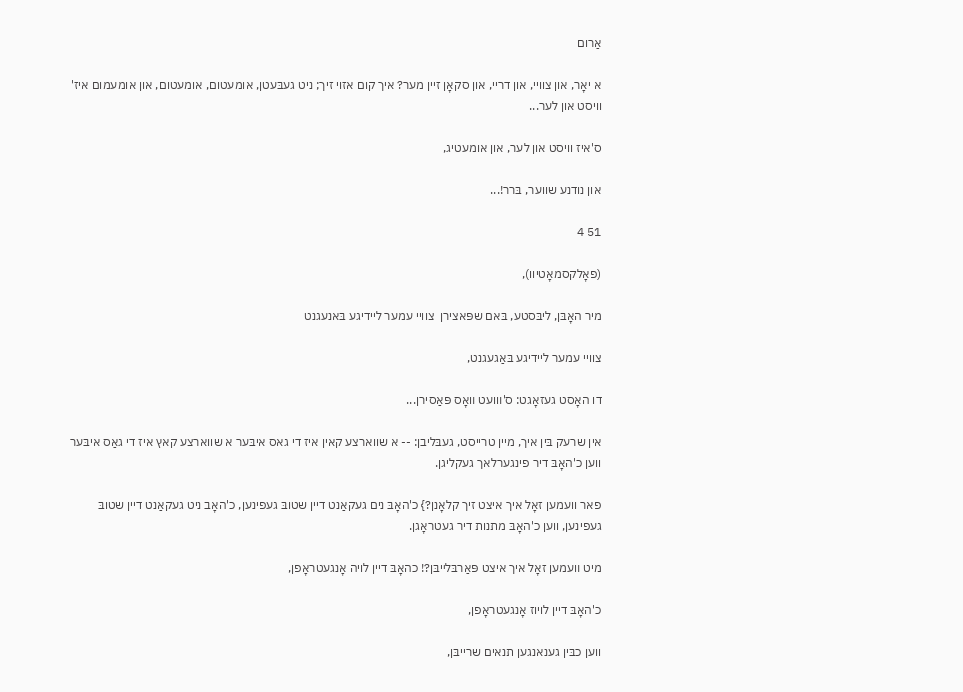אַרום

א יאָר, און צוויי, און דריי, און סקאָן זיין מער? איך קום אזוי זיך; ניט געבּעטן, אומעטום, אומעטום, און אומעמום איז' וויסט און לער...

ס'איז וויסט און לער, און אומעטיג,

און נודנע שווער, בּרר!...

51 4

(פאָלקסמאָטיוו),

מיר האָבּן, ליבּסטע, בּאם שפּאצירן  צוויי עמער ליידיגע בּאנעגנט

צוויי עמער ליידיגע בּאַגעגנט,

דו האָסט געזאָגט: ס'װועט װאָס פּאַסירן...

אין שרעק בּין איך, מיין טרייסט, געבּליבן: -- א שווארצע קאין איז די גאס איבּער א שווארצע קאץ איז די גאַס איבּער ווען כ'האָבּ דיר פינגערלאך געקליגן.

פאר וועמען זאָל איך איצט זיך קלאָנן?} כ'האָבּ נים געקאַנט דיין שטובּ געפינען, כ'האָב ניט געקאַנט דיין שטובּ געפינען, ווען כ'האָבּ מתנות דיר געטראָגן.

מיט װעמען זאָל איך איצט פּאַרבּלײבּן?! כהאָבּ דיין לויה אָנגעטראָפן,

כ'האָבּ דיין לויוז אָנגעטראָפן,

ווען כבּין גענאנגען תנאים שרייבּן,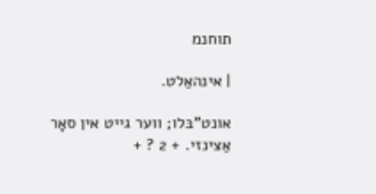תוחנמ

| אינהאַלט.

אונט"בּלו; ווער גייט אין סאָר אַצינזי. + 2 ? +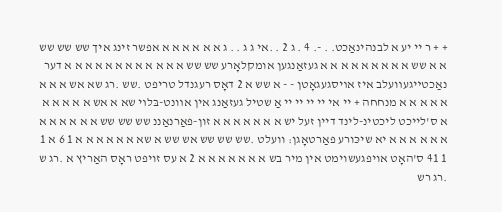+ + ר יי יע א לבנהינאַכט. . -. 4 . ג 2 . .אי ג ג . . ג א א א א א א אפשר זינג איך שש שש שש א א שש א א א א א א א א א געזאַנגען אומקלאָרע שש שש א א א א א א א א א א א א דער נאַכטײגעװעלב איז אױסגעגאָטן - - א שש א 2 דאָס רעגנדל טריפט .שש .רג שא אש א א א א א א א א מנחחה + יי אי יי יי יי יי אַ שטיל געזאַנג אין אװנט-בּלױ שא א אש א א א א א א ס'לייכט ליכטינ-לינד דיין זעל יש א א א א א א א זון-פאַרנאַננ שש שש שש א א א א א א א א א א א א יא שיכּורע פאַרטאָגן: וועלט .שש שש שש אש שש א שא א א א א א א 1 6 א 1 1 41 ס'האָט אויפגעשוימט אין מיר בש א א א א א א א 2 א עס זויפט ראָס האַריץ א .רג ש .רג רש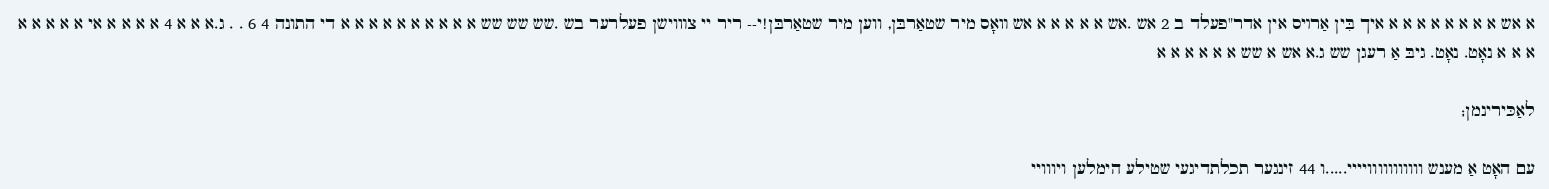א אש א א א א א א א א איך בִּין אַרױס אין אדר"פעלד ב 2 אש .אש א א א א א אש װאָס מיר שטאַרבּן, ווען מיר שטאַרבּן!י-- ריר יי צװוישן פעלרער בש .שש שש שש א א א א א א א א א א די התונה 4 6 . . ג.א א א 4 א א א א אי א א א א א א א א נאָט. נאָט. גיבּ אַ רעגן שש ג.א אש א שש א א א א א א

לאַכּירינמן;

עם האָט אַ מענש ווווווווווויייי.....ו 44 זינגער תכלתדיגעי שטילע הימלען ויווויי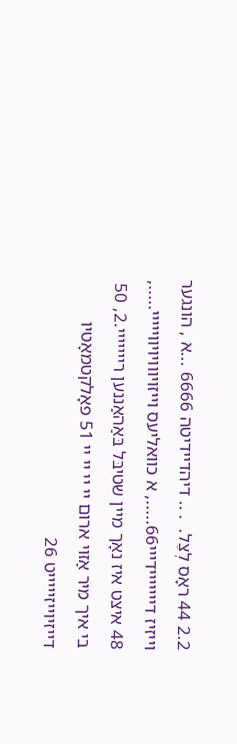2.2 44 ראָס לְצֵל.  . .. דיהדיידיטה 6666 ...א , הונגער וייזיז דייייייידייי66....., א כװאליעס וייזויווויויווייייי....., 48 איצט איז נאָך מיין שטיבּל בּאַהאַננען רייייייי.2, 50 בי איך מיר אַזױ ארום יי יי יי יי 51 פאָלקטמאָטיו דייזיוייזיייייט 26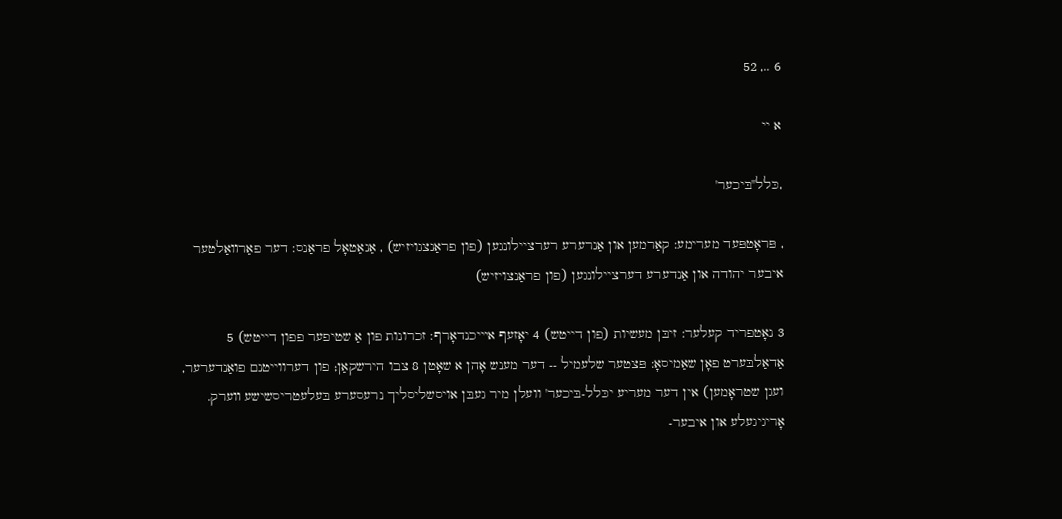6 .., 52

א יי

,כּלל"בּיכער'

, פּראָטפּעד מערימע: קאַרמען און אַנרערע רערציילונגען (פון פראַנצגויזיש) , אַנאַטאָל פראַנס: דער פאַרװאַלטער איבער יהודה און אַנדערע דערציילונגען (פון פראַנצויזיש)

3 נאָטפריד קעלער: זיבּן מעשיות (פון דייטש) 4 יאָזעף אײיכנדאָרף: זכרונות פון אַ שטיפער פפון דייטש) 5 אַדאַלבּערט פאָן שאַמיסאָ: פּצטער שלעמיל -- דער מענש אָהן א שאָטן 8 צבו הירשקאַן; פון דערווייטנם פואַנדערער, ועגן שטראָמען) אין דער מעריע יכּלל-בּיכער' וועלן מיר געבּן אויסשליסליך נרעסערע בּעלעטריסשישע װערק. אָריגיגעלע און איבער-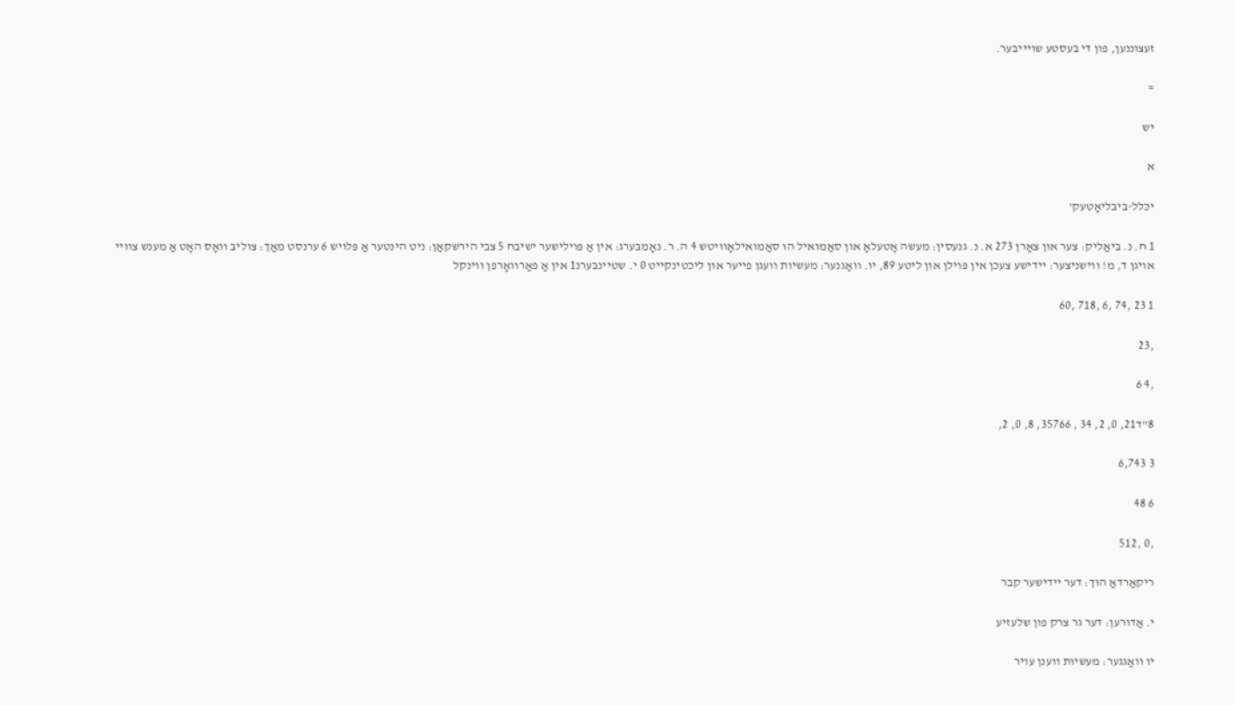זעצוננען, פון די בּעסטע שױייבּער.

=

יש

א

יכּלל-בּיבּליאָטעק'

1 ח. נ. בּיאַליק: צער און צאָרן 273 א. נ. גנעסין: מעשה אָטעלאָ און סאַמואיל הו סאַמואילאָװיטש 4 ה. ר. נאָמבּערג: אין אַ פּױלישער ישיבח 5 צבי הירשקאַן: ניט הינטער אַ פּלױש 6 ערנסט מאַך: צוליבּ װאָס האָט אַ מענש צוויי אויגן ד, מ! ווישניצער: יידישע צעכן אין פּױלן און ליטע 89, יו. װאַגנער: מעשיות װעגן פייער און ליכטינקייט 0 י. שטיינבּערנ1 אין אַ פאַרװאָרפן ווינקל

1 23 ,74 ,6 ,718 ,60

,23

,4 6

8"ד21, 0, 2, 34 , 35766, 8, 0, 2,

3 6,743

6 48

,0 ,512

ריקאַרדאַ הוך: דער יידישער קבר

י. אַדורען: דער גר צרק פון שלעזיע

יו װאַגגער: מעשיות ווענן עויר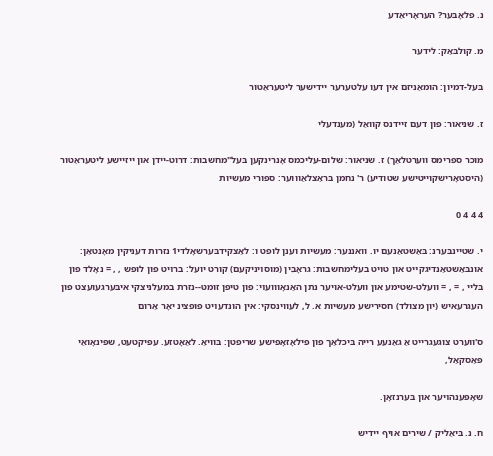נ. פלאָבּער? העראָריאַדע

מ. קולבּאַק: לידער

בּעל-דמיון: הומאַניזם אין דעו עלטערער יידישער ליטעראַטור

ז. שניאור: פון דעם זיידנס קװאַל (מענדעלי

מוכר ספרימס װערטלאַך) ז. שניאור: שלום-עליכמס אָנרינקען בּעל"מחשבות: דרוט-יידן און ייזיישע ליטעראַטור (היסטאָרישקוייטישע שטודיע) ר' נחמן בּראַצלאַװוער: ספורי מעשיות

4 4 4 0

י. שטיינבּערנ: בּאַשטאַנעם יו. וואננער: מעשיות וענן לופט ו: לאַצקידבּערשאָלדי1 נזרות דעניקין מאָנטאַן: אונבּאַשטאַנדיגקײט און טויט בעלימחשבות: גראָבִּין (מוסױניקעם) קורט יועל: ברױט פון לופש , , = נאָלד פון בּליי , = , = וועלט-שטימע און וועלט-אויער נתן האַנאָװועױ: פון טיפן זומטּ--נזרת במעלניצקי איבּערגעועצט פון העגרעאיש (יון מצולד) חסירישע מעשיות א. ל, לעווינסקי: אין הונדעױט פופצינ יאָר אַרום

ס'ווערט צוגעגרייט אַ גאַנעע רייה בּיכלאַך פון פילאָזאָפישע שריפטן: בּװיאַ. לאַאָטזע. עפּיקטעט, שפּינאָואַי פּאַסקאַל,

שאָפּענהױער און בּערנזאָן.

ח. נ. בּיאַליק / שירים אויף יידיש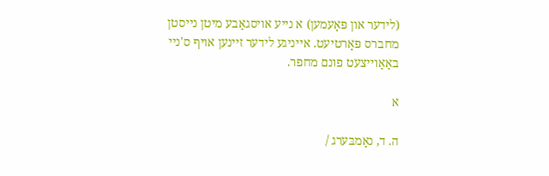(לידער און פּאָעמען) א נייע אויסגאַבע מיטן נייסטן מחברס פּאָרטיעט. אייניגע לידער זיינען אויף ס'ניי באַאַױיצעט פונם מחפר.

א

ה. ד, נאָמבּערג /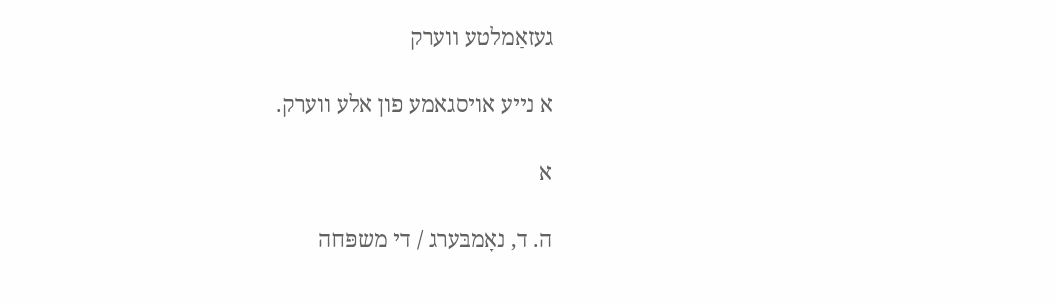געזאַמלטע װערק

א נייע אויסגאמע פון אלע ווערק.

א

ה. ד, נאָמבּערג / די משפּחה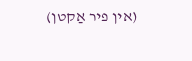(אין פיר אַקטן)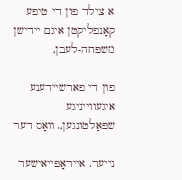א צילד פון די טיפע קאָנפליקטן איגם יידישן משפּחה-לעבן,

פון די פארשיידענע איגעווייניגע שפּאַלטונגען,. װאָס דער

נייער. אייראָפּייאישער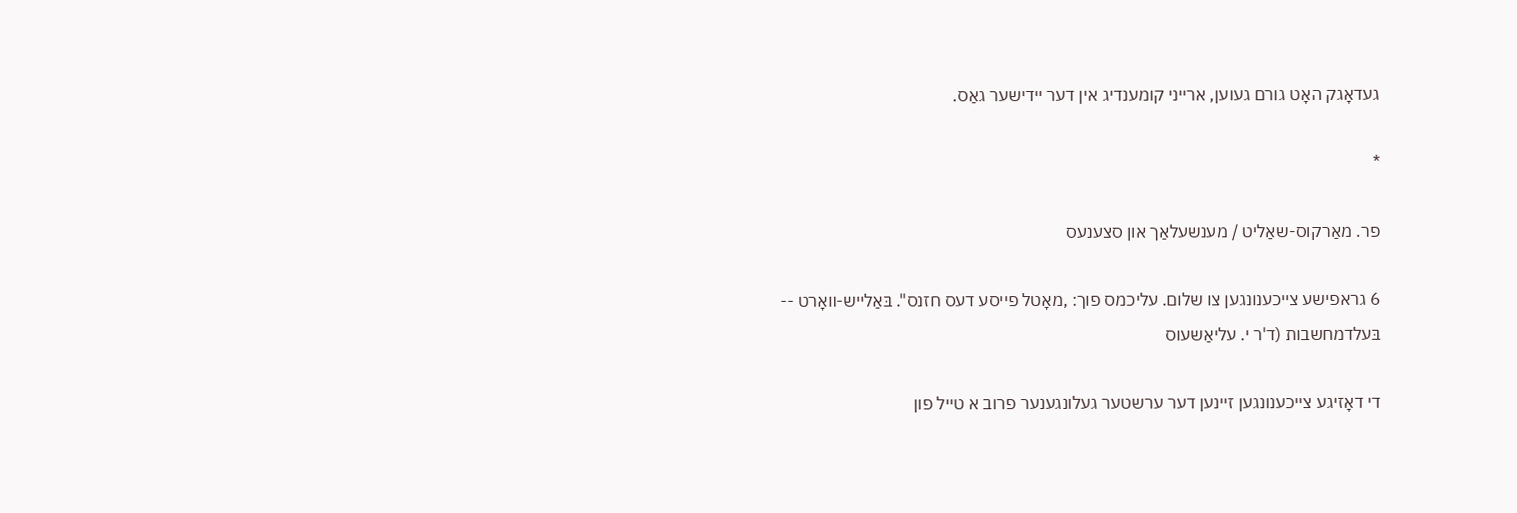געדאָגק האָט גורם געוען, ארייני קומענדיג אין דער יידישער גאַס.

*

פר. מאַרקוס-שאַליט / מענשעלאַך און סצענעס

6 גראפישע צייכענונגען צו שלום. עליכמס פוך: ,מאָטל פייסע דעס חזנס". בּאַלײש-װאָרט -- בּעלדמחשבות (ד'ר י. עליאַשעוס

די דאָזיגע צייכענונגען זיינען דער ערשטער געלונגענער פרוב א טייל פון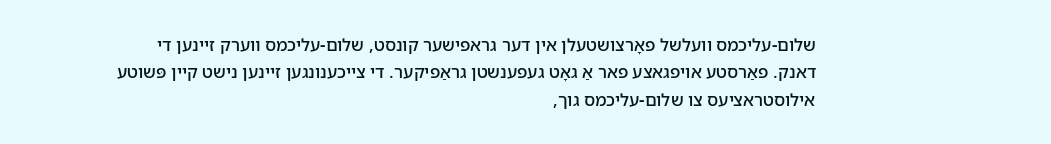שלום-עליכמס וועלשל פאָרצושטעלן אין דער גראפישער קונסט, שלום-עליכמס װערק זיינען די דאנק. פאַרסטע אויפגאצע פאר אַ גאָט געפענשטן גראַפיקער. די צייכענונגען זיינען נישט קיין פּשוטע אילוסטראציעס צו שלום-עליכמס גוך,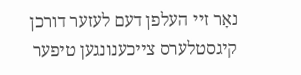נאָר זיי העלפן דעם לעזער דורכן קיגסטלערס צייכענונגען טיפער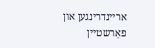אריינדרינגען און פאַרשטיין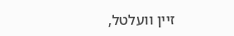זיין וועלטל,